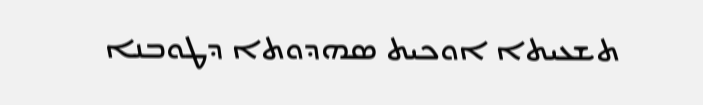ܬܫܥܝܬܐ ܐܘܟܝܬ ܣܗܕܘܬܐ ܕܛܘܒܢܐ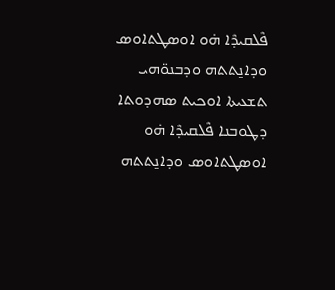ܦܶܠܩܝܕܶܐ ܗ̇ܘ ܐܘܣܛܬܐܘܣ ܘܕܐܢ̱ܬܬܗ ܘܕܒܢܘ̈ܗܝ
ܬܫܥܝܬܐ ܐܘܟܝܬ ܣܗܕܘܬܐ ܕܛܘܒܢܐ ܦܶܠܩܝܕܶܐ ܗ̇ܘ ܐܘܣܛܬܐܘܣ ܘܕܐܢ̱ܬܬܗ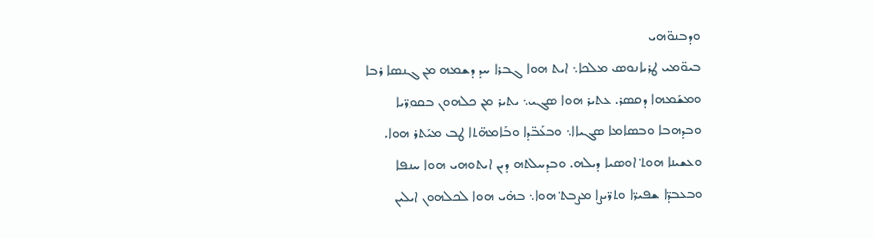ܘܕܒܢܘ̈ܗܝ
ܒܝܘ̈ܡܝ ܛܪܝܐܢܘܣ ܡܠܟܐ܆ ܐܝܬ ܗܘܐ ܓܒܪܐ ܚܕ ܕܫܡܗ ܡ݂ܢ ܓܢܣܐ ܪܒܐ ܘܡܫܰܡܗܐ ܕܩܣܪ. ܥܬܝܪ ܗܘܐ ܣܓܝ܆ ܝܬܝܪ ܡ݂ܢ ܟܠܗܘܢ ܒܩܘ݂ܪ̈ܝܐ ܘܒܕܗܒܐ ܘܒܣܐܡܐ ܣܓܝܐܐ܆ ܘܒܥܰܒ̈ܕܐ ܘܒܰܐܡܗ̈ܬܐ ܛܒ ܡܝܰܬܪ ܗܘܐ. ܘܥܫܝܢܐ ܗܘܬ݀ ܐܘܣܝܐ ܕܝܠܗ. ܘܒܕܚܠܬܗ ܕܝܢ ܐܝܬܘܗܝ ܗܘܐ ܚܢܦܐ ܘܒܥܒܕ̈ܐ ܫܦܝܪ̈ܐ ܘܬܪ̈ܝܨܐ ܡܨܒܬ݀ ܗܘܐ܆ ܒܗ̇ܝ ܗܘܐ ܠܟܠܗܘܢ ܐܝܠܝܢ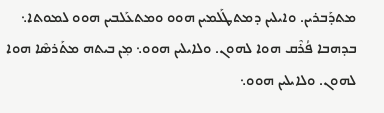ܡܬܕܰܒܪܝܢ. ܘܐܝܠܝܢ ܕܡܬܛܰܠܡܝܢ ܗܘܘ ܘܡܬܥܰܠܒܝܢ ܗܘܘ ܠܡܘܬܐ܆ ܒܕܗܒܐ ܦܳܪܶܩ ܗܘܐ ܠܗܘܢ. ܘܠܐܝܠܝܢ ܗܘܘ܆ ܡ݂ܢ ܒܝܬܗ ܡܬܰܪܣܶܐ ܗܘܐ ܠܗܘܢ. ܘܠܐܝܠܝܢ ܗܘܘ܆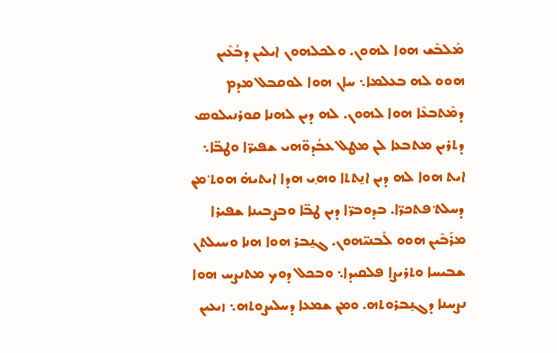ܡܰܠܒܶܫ ܗܘܐ ܠܗܘܢ. ܘܠܟܠܗܘܢ ܐܝܠܝܢ ܕܒܳܥܶܝܢ ܗܘܘ ܠܗ ܒܥܠܡܐ܆ ܚܐܢ ܗܘܐ ܠܘܩܒܠ ܡܕܡ ܕܡܶܬܒܥܶܐ ܗܘܐ ܠܗܘܢ. ܠܗ ܕܝܢ ܠܗܢܐ ܩܘܪܢܝܠܘܣ ܕܬܪܝܢ ܡܬܒܥܐ ܠܢ ܡܛܠ ܥܒܳܕܘ̈ܗܝ ܫܦܝܪ̈ܐ ܘܛܒ̈ܐ܆ ܐܝܬ ܗܘܐ ܠܗ ܕܝܢ ܐܢ̱ܬܬܐ ܘܗ݂ܝ ܗܕܐ ܐܝܬܝܗ̇ ܗܘܬ݀ ܡ݂ܢ ܕܚܠܬ݀ ܦܬܟܪ̈ܐ. ܒܕܘܒܪ̈ܐ ܕܝܢ ܛܒ̈ܐ ܘܒܨܒܝܢܐ ܫܦܝܪܐ ܡܪܰܒܶܝܢ ܗܘܘ ܠܰܒܢܝ̈ܗܘܢ. ܓܢ̱ܒܪ ܗܘܐ ܗܢܐ ܘܚܝܠܬܢ ܫܒܝܚܐ ܘܬܪܝܨܐ ܦܠܩܝܕܐ܆ ܘܒܟܠ ܕܘܟ ܡܬܢܨܚ ܗܘܐ ܢܨܚܢܐ ܕܓܢ̱ܒܪܘܬܗ. ܘܡ݂ܢ ܫܡܥܐ ܕܚܠܝܨܘܬܗ܆ ܙܝܥܝܢ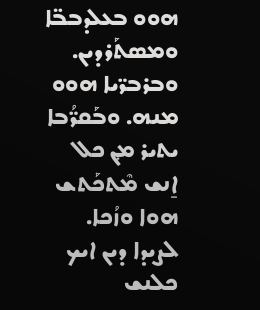ܗܘܘ ܒܥܠܕܒܒ̈ܐ ܘܡܣܬܰܪܕܝܢ. ܘܒܪܒܪ̈ܝܐ ܗܘܘ ܡܢܗ. ܘܒܰܩܪ̈ܳܒܐ ܝܬܝܪ ܡ݂ܢ ܟܠ ܐ̱ܢܫ ܡܶܬܟܰܬܫ ܗܘܐ ܘܙܳܟܐ. ܠܨܝܕܐ ܕܝܢ ܐܝܟ ܟܠܢܫ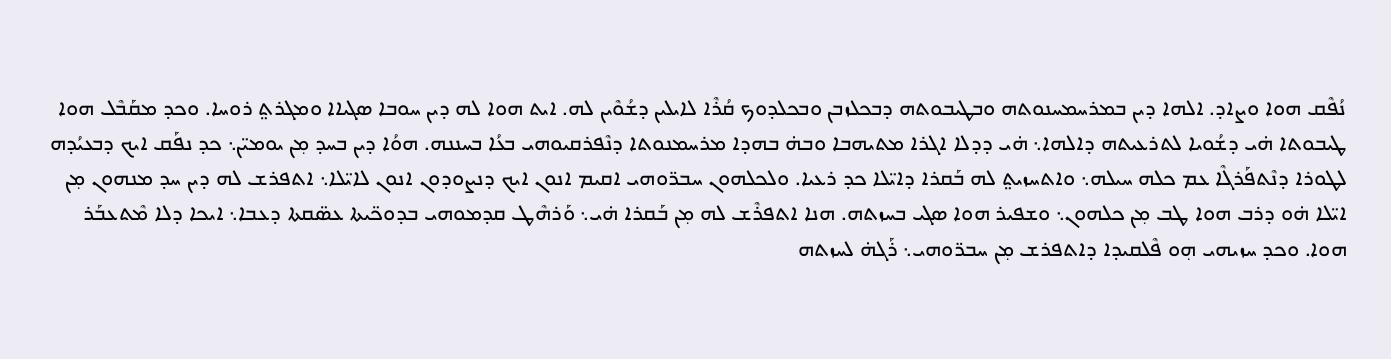ܢܳܦܶܩ ܗܘܐ ܘܨܐܕ. ܐܠܗܐ ܕܝܢ ܒܡܪܚܡܚܢܘܬܗ ܘܒܛܝܒܘܬܗ ܕܒܟܠܙܒܢ ܘܒܟܠܕܘܟ ܩܳܪܶܐ ܠܐܝܠܝܢ ܕܫܳܘܶܝܢ ܠܗ. ܐܝܬ ܗܘܐ ܠܗ ܕܝܢ ܚܘܒܐ ܣܓܝܐܐ ܘܡܓܪܬ݀ ܪܘܚܐ. ܘܟܕ ܡܩܰܒܶܠ ܗܘܐ ܛܝܒܘܬܐ ܗ̇ܝ ܕܫܳܘܝܐ ܠܬܪܥܝܬܗ ܕܐܠܗܐ܆ ܗ̇ܝ ܕܕܠܐ ܐܓܪܐ ܡܬܝܗܒܐ ܘܒܗ̇ ܒܗܕܐ ܡܪܚܡܢܘܬܐ ܕܢܶܦܪܩܝܘܗܝ ܒܥܳܐ ܒܚܢܢܗ. ܗܘܳܐ ܕܝܢ ܒܚܕ ܡ݂ܢ ܝܘܡܝ̈ܢ܆ ܟܕ ܢܦܰܩ ܐܝܟ ܕܒܥܝܳܕܗ ܠܛܘܪܐ ܕܢܶܬܦܰܪܓܶܐ ܥܡ ܟܠܗ ܚܝܠܗ܆ ܘܐܬܚܙܝܬ݀ ܠܗ ܒܰܩܪܐ ܕܐܝ̈ܠܐ ܟܕ ܪܥܝܐ. ܘܠܟܠܗܘܢ ܚܒܪ̈ܘܗܝ ܐܩܝܡ ܐܢܘܢ ܐܝܟ ܕܢܨܘܕܘܢ ܐܢܘܢ ܠܐܝ̈ܠܐ܆ ܐܬܦܪܫ ܠܗ ܕܝܢ ܚܕ ܡܢܗܘܢ ܡ݂ܢ ܐܝ̈ܠܐ ܗ̇ܘ ܕܪܒ ܗܘܐ ܛܒ ܡ݂ܢ ܟܠܗܘܢ܆ ܘܫܦܝܪ ܗܘܐ ܣܓܝ ܒܚܙܬܗ. ܗܢܐ ܐܬܦܪܶܫ ܠܗ ܡ݂ܢ ܒܰܩܪܐ ܗ̇ܝ܆ ܘܰܪܗܶܛ ܩܕܡܘܗܝ ܒܕܘܟ̈ܝܬܐ ܥܣ̈ܩܬܐ ܕܥܒܐ܆ ܐܝܟܐ ܕܠܐ ܡܶܬܥܒܰܪ ܗܘܐ. ܘܟܕ ܚܙܝܗܝ ܗ݂ܘ ܦܶܠܩܝܕܐ ܕܐܬܦܪܫ ܡ݂ܢ ܚܒܪ̈ܘܗܝ܆ ܪܰܓܗ̇ ܠܚܙܬܗ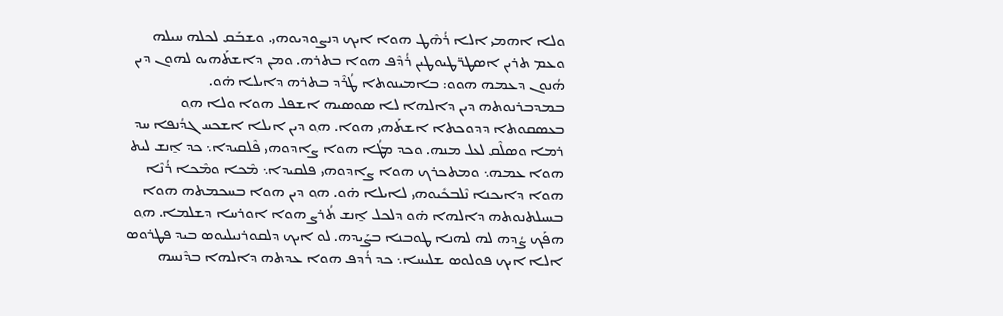ܘܠܐ ܐܗܡܝ ܐܠܐ ܪܳܗܶܛ ܗܘܐ ܐܝܟ ܕܢܨܘܕܝܘܗܝ. ܘܫܒܰܩ ܠܟܠܗ ܚܝܠܗ ܘܥܡ ܬܪܝܢ ܐܣܛܪ̈ܛܝܘܛܝܢ ܪܳܕܶܦ ܗܘܐ ܒܬܪܗ. ܘܡ݂ܢ ܕܐܫܬܰܗܝܘ ܠܗܘܢ ܕܝܢ ܗܳܢܘܢ ܕܥܡܗ ܗܘܘ: ܒܐܡܝܢܘܬܐ ܛܳܪܶܕ ܒܬܪܗ ܕܐܝܠܐ ܗ̇ܘ. ܒܡܕܒܪܢܘܬܗ ܕܝܢ ܕܐܠܗܐ ܠܐ ܣܘܣܝܗ ܐܫܦܠ ܗܘܐ ܘܠܐ ܗ݂ܘ ܒܥܣܩܘܬܐ ܕܕܘܟܬܐ ܐܫܬܰܗܝ ܗܘܐ. ܗ݂ܘ ܕܝܢ ܐܝܠܐ ܐܫܟܚ ܓܕܳܢܦܐ ܚܕ ܪܡܐ ܘܣܠܶܩ ܠܥܠ ܡܢܗ. ܘܟܕ ܡܛܳܐ ܗܘܐ ܨܐܕܘܗܝ ܦܶܠܩܝܕܐ܆ ܟܕ ܐ̱ܢܫ ܠܝܬ ܗܘܐ ܥܡܗ܆ ܘܡܬܟܪܟ ܗܘܐ ܨܐܕܘܗܝ ܦܠܩܝܕܐ܆ ܡܶܟܐ ܘܡܶܟܐ ܪܳܢܶܐ ܗܘܐ ܕܐܝܟܢܐ ܢܶܠܒܟܺܝܘܗܝ ܠܐܝܠܐ ܗ̇ܘ. ܗ݂ܘ ܕܝܢ ܗܘܐ ܒܚܟܡܬܗ ܗܘܐ ܒܚܝܠܬܢܘܬܗ ܕܐܠܗܐ ܗ̇ܘ ܕܠܟܠ ܐ̱ܢܫ ܬܳܪܨ ܗܘܐ ܐܘܪܚܐ ܕܫܠܡܐ. ܗ݂ܘ ܗܦܰܟ ܨܳܕܗ ܠܗ ܠܗܢܐ ܛܘܒܢܐ ܒܨܰܝܕܗ. ܠܘ ܐܝܟ ܕܠܩܘܪܢܝܠܝܘܣ ܒܝܕ ܦܛܪܘܣ ܐܠܐ ܐܝܟ ܦܘܠܘܣ ܫܠܝܚܐ܆ ܟܕ ܪܳܕܦ ܗܘܐ ܥܕܬܗ ܕܐܠܗܐ ܒܕܶܢܚܗ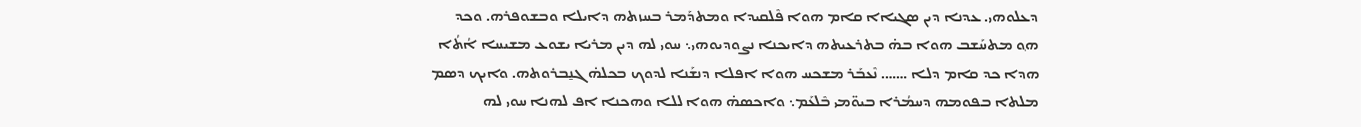ܕܥܠܘܗܝ. ܥܕܢܐ ܕܝܢ ܣܓܝܐܐ ܩܐܡ ܗܘܐ ܦܶܠܩܝܕܐ ܘܡܬܕܰܡܪ ܒܚܙܬܗ ܕܐܝܠܐ ܘܒܫܘܦܪܗ. ܘܟܕ ܗ݂ܘ ܡܬܚܰܫܒ ܗܘܐ ܒܗ̇ ܒܬܪܥܝܬܗ ܕܐܝܟܢܐ ܢܨܘܕܝܘܗܝ܆ ܚܘܝ ܠܗ ܕܝܢ ܡܪܝܐ ܝܫܘܥ ܡܫܝܚܐ ܐܳܬܳܐ ܗܕܐ ܟܕ ܩܐܡ ܕܠܐ ……. ܢܶܥܒܰܪ ܡܫܟܚ ܗܘܐ ܐܦܠܐ ܕܢܫܰܢܐ ܠܕܘܟ ܒܟܠܗ̇ ܓܢ̱ܒܪܘܬܗ. ܘܐܝܟ ܕܣܡ ܡܠܬܐ ܒܦܘܡܗ ܕܚܡܳܪܐ ܒܝܘ̈ܡܝ ܒܶܠܥܰܡ܆ ܘܐܟܣܗ̇ ܗܘܐ ܠܠܐ ܘܗܟܢܐ ܐܦ ܠܗܢܐ ܚܘܝ ܠܗ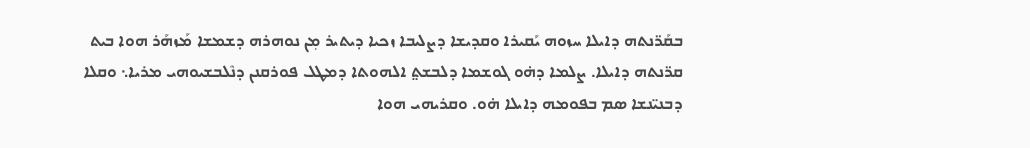ܒܩܰܪ̈ܢܬܗ ܕܐܝܠܐ ܚܙܘܗ ܝܰܩܝܪܐ ܘܩܕܝܫܐ ܕܨܠܝܒܐ ܙܟܝܐ ܕܝܬܝܪ ܡ݂ܢ ܢܘܗܪܗ ܕܫܡܫܐ ܡܰܙܗܰܪ ܗܘܐ ܒܝܬ ܩܪ̈ܢܬܗ ܕܐܝܠܐ. ܨܠܡܐ ܕܗ̇ܘ ܓܘܫܡܐ ܕܠܒܫܬ݀ ܐܠܗܘܬܐ ܕܡܛܠ ܦܘܪܩܢܢ ܕܢܶܠܒܫܝܘܗܝ ܡܪܝܐ܆ ܘܩܠܐ ܕܒܢܝ̈ܢܫܐ ܣܡ ܒܦܘܡܗ ܕܐܝܠܐ ܗ̇ܘ. ܘܩܪܝܗܝ ܗܘܐ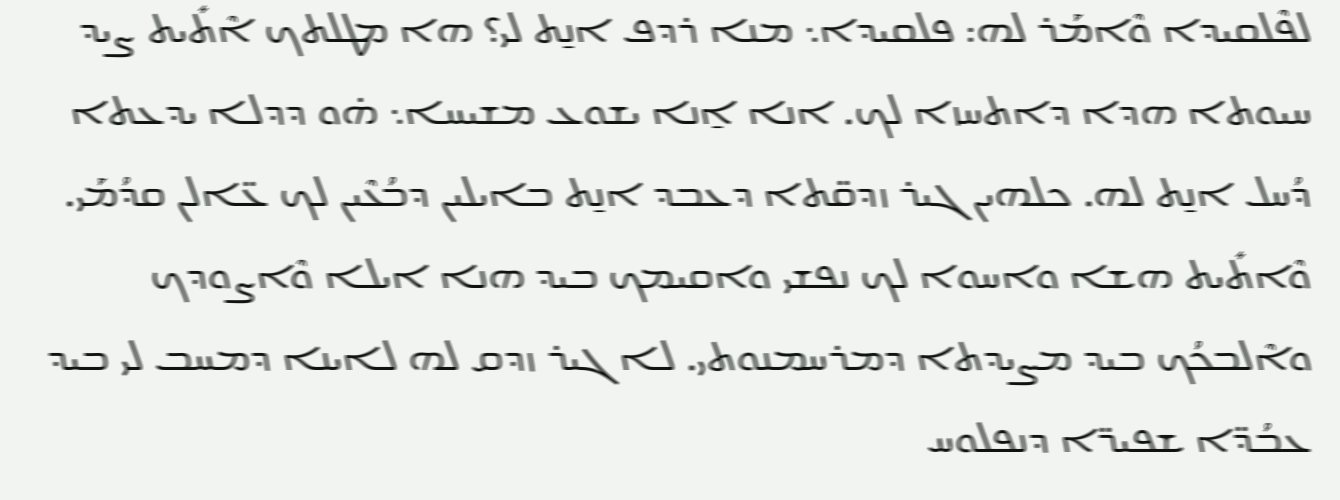ܠܦܶܠܩܝܕܐ ܘܶܐܡܰܪ ܠܗ: ܦܠܩܝܕܐ܆ ܡܢܐ ܪܕܦ ܐܢ̱ܬ ܠܝ؟ ܗܐ ܡܛܠܬܟ ܐܶܬܺܝܬ ܨܝܕ ܚܝܘܬܐ ܗܕܐ ܕܐܬܚܙܐ ܠܟ. ܐܢܐ ܐ̱ܢܐ ܝܫܘܥ ܡܫܝܚܐ܆ ܗ̇ܘ ܕܕܠܐ ܝܕܥܬܐ ܕܳܚܠ ܐܢ̱ܬ ܠܗ. ܟܠܗܝܢ ܓܝܪ ܙܕܩ̈ܬܐ ܕܥܒܕ ܐܢ̱ܬ ܒܐܝܠܝܢ ܕܒܳܥܶܝܢ ܠܟ ܥ̈ܐܠܢ ܩܕܳܡܰܝ. ܘܶܐܬܺܝܬ ܗܫܐ ܘܐܚܘܐ ܠܟ ܢܦܫܝ ܘܐܩܝܡܟ ܒܝܕ ܗܢܐ ܐܝܠܐ ܘܶܐܨܘܕܟ ܘܐܶܠܒܟܳܟ ܒܝܕ ܡܨܝܕܬܐ ܕܡܪܚܡܢܘܬܝ. ܠܐ ܓܝܪ ܙܕܩ ܠܗ ܠܐܝܢܐ ܕܡܚܒ ܠܝ ܒܝܕ ܥܒܳܕ̈ܐ ܫܦܝܪ̈ܐ ܕܢܦܠܘܚ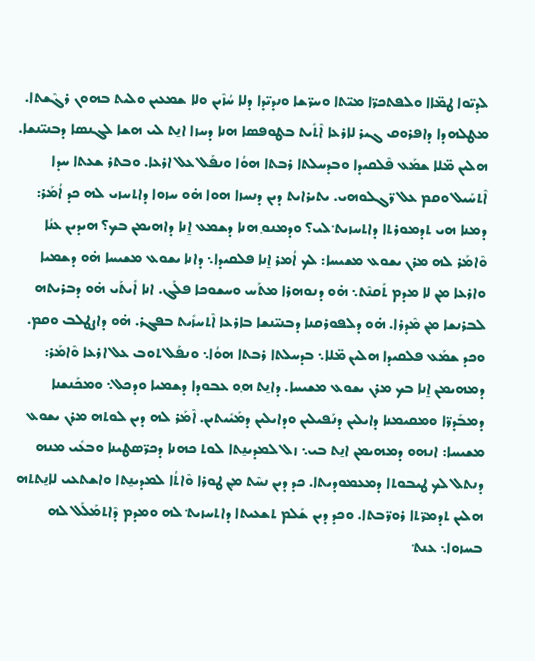ܠܕܝ̈ܘܐ ܛܡ̈ܐܐ ܘܠܦܬܟܪ̈ܐ ܡܝ̈ܬܐ ܘܚܪ̈ܫܐ ܘܢܕܝ̈ܕܐ ܕܠܐ ܚܳܙܶܝܢ ܘܠܐ ܫܡܥܝܢ ܘܠܝܬ ܒܗܘܢ ܪܓܶܫܬܐ. ܡܛܠܗܕܐ ܕܐܦܪܘܩ ܓܝܪ ܠܐܪܥܐ ܐܶܬܺܝܬ ܒܛܘܦܣܐ ܗܢܐ ܕܚܙܐ ܐܢ̱ܬ ܠܝ ܗܫܐ ܠܓܢܣܐ ܕܒܢܝ̈ܢܫܐ. ܗܠܝܢ ܡ̈ܠܐ ܫܡܰܥ ܦܶܠܩܝܕܐ ܘܒܕܚܠܬܐ ܪܒܬܐ ܗܘܳܐ ܘܢܦܰܠ ܥܠ ܐܪܥܐ. ܘܒܬܪ ܫܥܬܐ ܚܕܐ ܐܶܬܚܰܝܠ ܘܩܡ ܥܠ ܪ̈ܓܠܘܗܝ. ܝܬܝܪܐܝܬ ܕܝܢ ܕܢܚܙܐ ܗܘܐ ܗ̇ܘ ܚܙܘܐ ܕܐܬܚܙܝ ܠܗ ܟܕ ܐܳܡܰܪ: ܕܡܢܐ ܗܝ ܬܕܡܘܪܬܐ ܕܐܬܚܙܝܬ݀ ܠܝ؟ ܘܕܡܢܘ݂ ܗܢܐ ܕܫܡܥ ܐ̱ܢܐ ܕܐܗܝܡܢ ܒܟ؟ ܗܝܕܝܢ ܥܢܳܐ ܘܶܐܡܰܪ ܠܗ ܡܪܢ ܝܫܘܥ ܡܫܝܚܐ: ܠܟ ܐܳܡܪ ܐ̱ܢܐ ܦܠܩܝܕܐ܆ ܕܐܢܐ ܝܫܘܥ ܡܫܝܚܐ ܗ̇ܘ ܕܫܡܝܐ ܘܐܪܥܐ ܡ݂ܢ ܠܐ ܡܕܡ ܬܰܩܢܶܬ܆ ܗ̇ܘ ܕܢܘܗܪܐ ܡܬܰܚ ܘܚܫܘܟܐ ܦܠܰܓ. ܐܢܐ ܐܺܝܬܰܝ ܗ̇ܘ ܕܒܪܝܬܗ ܠܒܪܢܫܐ ܡ݂ܢ ܡܶܕܪܐ. ܗ̇ܘ ܕܠܦܘܪܩܢܐ ܕܒܢܝ̈ܢܫܐ ܒܐܪܥܐ ܐܶܬܚܙܺܝܬ ܒܦܓܪ. ܗ̇ܘ ܕܐܨܛܠܒ ܘܩܡ. ܘܟܕ ܫܡܰܥ ܦܠܩܝܕܐ ܗܠܝܢ ܡ̈ܠܐ܆ ܒܕܚܠܬܐ ܪܒܬܐ ܗܘܳܐ܆ ܘܢܦܰܠ ܬܘܒ ܥܠ ܐܪܥܐ ܘܶܐܡܰܪ: ܕܡܗܝܡܢ ܐ̱ܢܐ ܒܟ ܡܪܢ ܝܫܘܥ ܡܫܝܚܐ. ܕܐܢ̱ܬ ܗ݂ܘ ܥܒܘܕܐ ܕܫܡܝܐ ܘܕܟܠ܆ ܘܡܟܰܢܫܢܐ ܕܡܒܰܕܪ̈ܐ ܘܡܩܝܡܢܐ ܕܐܝܠܝܢ ܕܢܰܦܝܠܝܢ ܘܕܐܝܠܝܢ ܕܡܰܝܺܝܬܝܢ. ܐܶܡܰܪ ܠܗ ܕܝܢ ܠܘܬܗ ܡܪܢ ܝܫܘܥ ܡܫܝܚܐ: ܐܢܗܘ ܕܡܗܝܡܢ ܐܢ̱ܬ ܒܝ܆ ܙܠ ܠܡܕܝܢ̱ܬܐ ܠܘܬ ܟܗܢܐ ܕܟܪ̈ܣܛܝܢܐ ܘܒܥܺܝ ܡܢܗ ܕܢܬܠ ܠܟ ܛܝܒܘܬܐ ܕܡܥܡܘܕܝܬܐ. ܟܕ ܕܝܢ ܢܚܶܬ ܡ݂ܢ ܛܘܪܐ ܘܶܐܬܳܐ ܠܡܕܝܢ̱ܬܐ ܘܐܫܬܥܝ ܠܐܢ̱ܬܬܗ ܗܠܝܢ ܬܕܡܪ̈ܬܐ ܪܘܪ̈ܒܬܐ. ܘܟܕ ܕܝܢ ܫܰܠܡ ܬܫܥܝܬܐ ܕܐܬܚܙܝܬ݀ ܠܗ ܘܡܕܡ ܕܶܐܬܡܰܠܰܠ ܠܗ ܒܚܙܘܐ܆ ܥܢܬ݀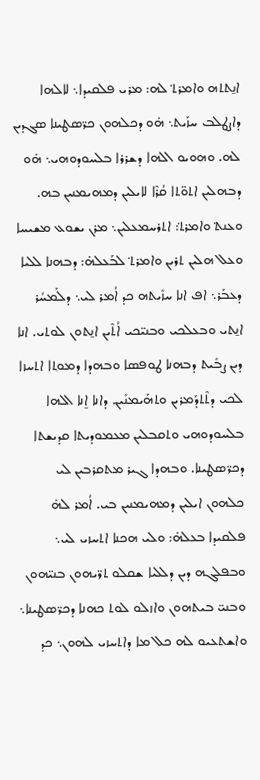ܐܢ̱ܬܬܗ ܘܐܡܪܬ݀ ܠܗ: ܡܪܝ ܦܠܩܝܕܐ܆ ܠܐܠܗܐ ܕܐܨܛܠܒ ܚܙܰܝܬ܆ ܗ̇ܘ ܕܟܠܗܘܢ ܟܪ̈ܣܛܝܢܐ ܣܓܕܝܢ ܠܗ. ܘܗܘܝܘ ܐܠܗܐ ܕܫܪܪܐ ܒܠܚܘܕܘܗܝ܆ ܗ̇ܘ ܕܒܗܠܝܢ ܐܬܘ̈ܬܐ ܩܳܪܶܐ ܠܐܝܠܝܢ ܕܡܗܝܡܢܝܢ ܒܗ. ܘܥܢܬ݀ ܘܐܡܪܬ݀: ܐܬܪܚܡܥܠܝܢ܆ ܡܪܢ ܝܫܘܥ ܡܫܝܚܐ ܘܥܠ ܗܠܝܢ ܬܪܝܢ ܘܐܡܪܬ݀ ܠܒܰܥܠܗ̇: ܕܒܗܢܐ ܠܠܝܐ ܕܥܒܰܪ܆ ܐܦ ܐܢܐ ܚܙܺܝܬܗ ܟܕ ܐܳܡܪ ܠܝ܆ ܕܠܰܡܚܳܪ ܐܢ̱ܬܝ ܘܒܥܠܟܝ ܘܒܢܝ̈ܟܝ ܐܳܬܶܝܢ ܐܢ̱ܬܘܢ ܠܘܬܝ. ܐܢܐ ܕܝܢ ܨܒܺܝܬ ܕܒܗܢܐ ܛܘܦܣܐ ܘܒܗܕܐ ܕܡܘ݂ܬܐ ܐܬܚܙܐ ܠܟܝ ܕܬܶܬܕܰܡܪܝܢ ܘܬܗܰܝܡܢܺܝܢ. ܕܐܢܐ ܐ̱ܢܐ ܐܠܗܐ ܒܠܚܘܕܘܗܝ ܘܬܩܒܠܝܢ ܡܥܡܘܕܝܬܐ ܩܕܝܫܬܐ ܕܟܪ̈ܣܛܝܢܐ. ܘܒܗܕܐ ܓܝܪ ܡܬܩܪܒܝܢ ܠܝ ܟܠܗܘܢ ܐܝܠܝܢ ܕܡܗܝܡܢܝܢ ܒܝ. ܐܳܡܪ ܠܗ̇ ܦܠܩܝܕܐ ܒܥܠܗ̇: ܘܠܝ ܗܟܢܐ ܐܬܚܙܝ ܠܝ܆ ܘܒܦܠܓܗ ܕܝܢ ܕܠܠܝܐ ܫܩܠܘ ܬܪ̈ܝܗܘܢ ܒܢܝ̈ܗܘܢ ܘܒܢܝ̈ ܒܝܬܗܘܢ ܘܐܙܠܘ ܠܘܬ ܟܗܢܐ ܕܟܪ̈ܣܛܝܢܐ܆ ܘܐܫܬܥܝܘ ܠܗ ܟܠ ܡܐ ܕܐܬܚܙܝ ܠܗܘܢ܆ ܟܕ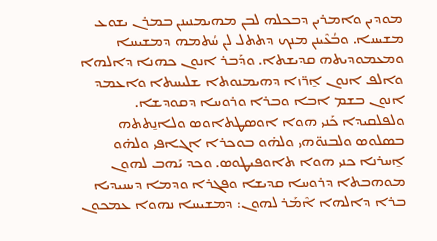ܡܘܕܝܢ ܘܐܡܪܝܢ ܕܒܟܠܗ ܠܒܢ ܡܗܝܡܢܝܢܢ ܒܡܪܢ ܝܫܘܥ ܡܫܝܚܐ. ܘܒܳܥܶܝܢܢ ܡܢܟ ܕܬܬܠ ܠܢ ܚܳܬܡܗ ܕܡܫܝܚܐ ܘܡܥܡܘܕܝܬܗ ܩܕܝܫܬܐ. ܘܕܰܒܪ ܐܢܘܢ ܟܗܢܐ ܕܐܠܗܐ ܘܐܠܦ ܐܢܘܢ ܐ̱ܪ̈ܙܐ ܕܗܝܡܢܘܬܐ ܫܠܝܚܬܐ ܘܐܥܡܕ ܐܢܘܢ ܒܫܡ ܐܒܐ ܘܒܪܐ ܘܪܘܚܐ ܕܩܘܕܫܐ. ܘܠܦܠܩܝܕܐ ܟܰܢܝ ܗܘܐ ܐܘܣܛܬܐܘܣ ܘܠܐܢ̱ܬܬܗ ܒܣܠܘܣ ܘܠܒܢܘ̈ܗܝ ܘܠܗ̇ܘ ܒܘܟܪܐ ܐܓܐܦܝ ܘܠܗ̇ܘ ܐ̱ܚܪܢܐ ܟܢܝ ܗܘܐ ܬܐܘܦܝܛܘܣ. ܘܟܕ ܝܰܗܒ ܠܗܘܢ ܡܘܗܒܬܐ ܕܪܘܚܐ ܩܕܝܫܐ ܘܦܓܪܐ ܘܕܡܐ ܕܝܚܝܕܝܐ ܒܪܐ ܕܐܠܗܐ ܐܶܡܰܪ ܠܗܘܢ: ܕܡܫܝܚܐ ܢܗܘܐ ܥܡܟܘܢ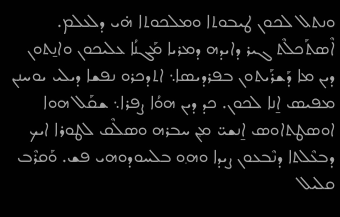ܘܢܬܠ ܠܟܘܢ ܛܝܒܘܬܐ ܘܡܠܟܘܬܐ ܗ̇ܝ ܕܠܥܠܡ. ܐܶܣܬܰܟܠܶܬ ܓܝܪ ܕܐܝܕܗ ܕܡܪܝܐ ܡܰܓܢܳܐ ܥܠܝܟܘܢ ܘܐܢ̱ܬܘܢ ܕܝܢ ܡܐ ܕܰܫܪܰܝܬܘܢ ܒܦܪܕܝܣܐ܆ ܐܬܕܟܪܘ ܢܦܫܐ ܕܝܠܝ ܝܘܚܢܢ ܡܦܝܣ ܐ̱ܢܐ ܠܟܘܢ. ܟܕ ܕܝܢ ܗܘܳܐ ܨܦܪܐ܆ ܫܩܰܠ ܗܘܐ ܐܘܣܛܬܐܘܣ ܐ̱ܢܫܝ̈ ܡ݂ܢ ܚܒܪܗ ܘܣܠܶܩ ܠܛܘܪܐ ܐܝܟ ܕܒܥܶܠܬܐ ܕܢܶܒܥܘܢ ܨܝܕܐ ܘܗ݂ܘ ܒܠܚܘܕܘܗܝ ܦܫ. ܘܰܩܪܶܒ ܩܠܝܠ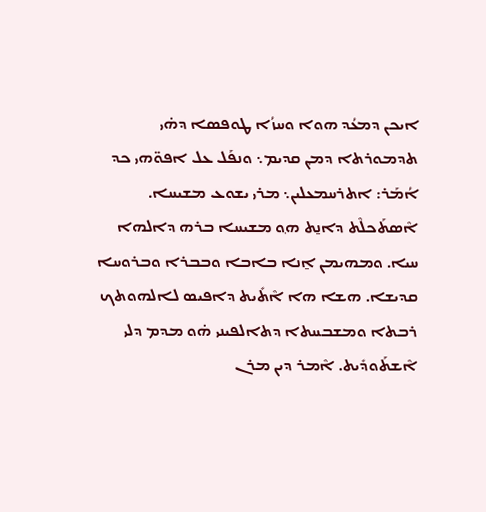ܐܝܟܢ ܕܡܥܳܕ ܗܘܐ ܘܚܙܳܐ ܛܘܦܣܐ ܕܗ̇ܝ ܬܕܡܘܪܬܐ ܕܡ݂ܢ ܩܕܝܡ܆ ܘܢܦܰܠ ܥܠ ܐܦܘ̈ܗܝ ܟܕ ܐܳܡܰܪ: ܐܬܪܚܡܥܠܝܢ܆ ܡܪܝ ܝܫܘܥ ܡܫܝܚܐ. ܐܶܣܬܰܟܠܶܬ ܕܐܢ̱ܬ ܗ݂ܘ ܡܫܝܚܐ ܒܪܗ ܕܐܠܗܐ ܚܝܐ. ܘܡܗܝܡܢ ܐ̱ܢܐ ܒܐܒܐ ܘܒܒܪܐ ܘܒܪܘܚܐ ܩܕܝܫܐ. ܗܫܐ ܗܐ ܐܶܬܺܝܬ ܕܐܦܝܣ ܠܐܠܗܘܬܟ ܪܒܬܐ ܘܡܫܒܚܬܐ ܕܬܐܠܦܝܢܝ ܗ̇ܘ ܡܕܡ ܕܠܝ ܐܶܫܬܰܘܕܺܝܬ. ܐܶܡܪ ܕܝܢ ܡܪܢ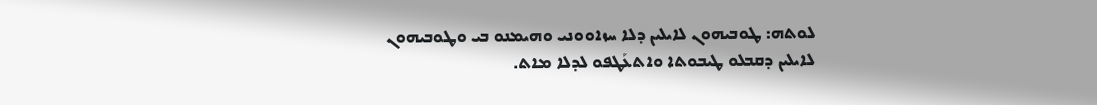ܠܘܬܗ: ܛܘܒܝܗܘܢ ܠܐܝܠܝܢ ܕܠܐ ܚܙܐܘܘܢܝ ܘܗܝܡܢܘ ܒܝ ܘܛܘܒܝܗܘܢ ܠܐܝܠܝܢ ܕܩܒܠܘ ܛܝܒܘܬܐ ܘܐܬܥܰܛܦܘ ܠܕܠܐ ܡܐܬ.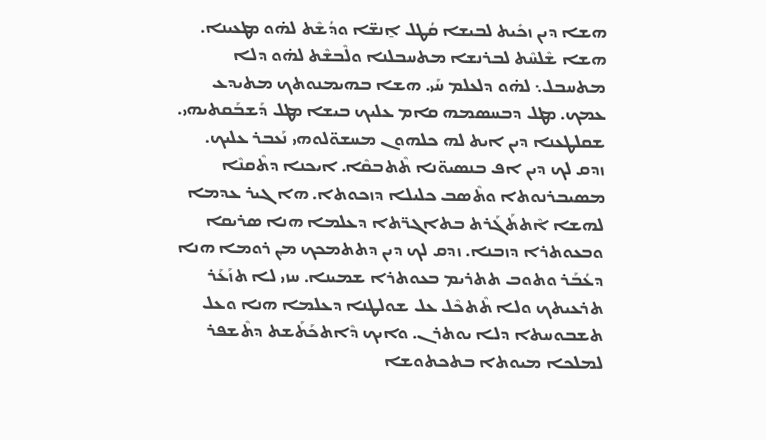ܗܫܐ ܕܝܢ ܙܟܺܝܬ ܠܒܝܫܐ ܩܳܛܠ ܐ̱ܢܫ̈ܐ ܘܕܳܫܶܬ ܠܗ̇ܘ ܡܛܥܝܢܐ. ܗܫܐ ܫܶܠܚܶܬ ܠܒܪܢܫܐ ܡܬܚܒܠܢܐ ܘܠܶܒܫܶܬ ܠܗ̇ܘ ܕܠܐ ܡܬܚܒܠ܆ ܠܗ̇ܘ ܕܠܥܠܡ ܚܰܝ. ܗܫܐ ܒܗܝܡܢܘܬܟ ܡܬܝܕܥ ܥܡܟ. ܡܛܠ ܕܒܚܣܡܗ ܩܐܡ ܥܠܝܟ ܒܝܫܐ ܡܛܠ ܕܰܫܒܰܩܬܝܗܝ. ܫܩܠܛܥܢܐ ܕܝܢ ܐܝܬ ܠܗ ܟܠܗܘܢ ܡܚܫܘ̈ܠܘܗܝ ܢܰܥܒܪ ܥܠܝܟ. ܙܕܩ ܠܟ ܕܝܢ ܐܦ ܒܢܣܝܘ̈ܢܐ ܬܶܬܒܩܶܐ. ܐܝܟܢܐ ܕܬܶܩܢܶܐ ܡܣܝܒܪܢܘܬܐ ܘܬܶܣܒ ܟܠܝܠܐ ܕܙܟܘܬܐ. ܗܐ ܓܝܪ ܥܕܡܐ ܠܗܫܐ ܐܶܬܬܰܓܰܪܬ ܒܬܐܓܪ̈ܬܐ ܕܥܠܡܐ ܗܢܐ ܣܪܝܩܐ ܘܒܥܘܬܪܐ ܕܙܒܢܐ. ܙܕܩ ܠܟ ܕܝܢ ܕܬܬܡܟܟ ܡ݂ܢ ܪܘܡܐ ܗܢܐ ܕܥܳܒܰܪ ܘܬܘܒ ܬܬܪܝܡ ܒܥܘܬܪܐ ܫܡܝܢܐ. ܚܙܝ ܠܐ ܬܙܰܥܰܪ ܬܪܥܝܬܟ ܘܠܐ ܬܶܬܟܶܠ ܥܠ ܫܘܠܛܢܐ ܕܥܠܡܐ ܗܢܐ ܘܥܠ ܬܫܒܘܚܬܐ ܕܠܐ ܝܘܬܪܢ. ܘܐܝܟ ܕܶܐܬܟܰܬܰܫܬ ܕܬܶܫܦܪ ܠܡܠܟܐ ܡܝܘܬܐ ܒܬܟܬܘܫܐ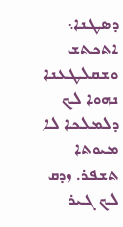ܕܣܛܢܐ܆ ܐܬܟܬܫ ܘܫܩܠܛܥܢܐ ܢܗܘܐ ܠܟ ܕܠܡܠܟܐ ܠܐ ܡܝܘܬܐ ܬܫܦܪ. ܙܕܩ ܠܟ ܓܝܪ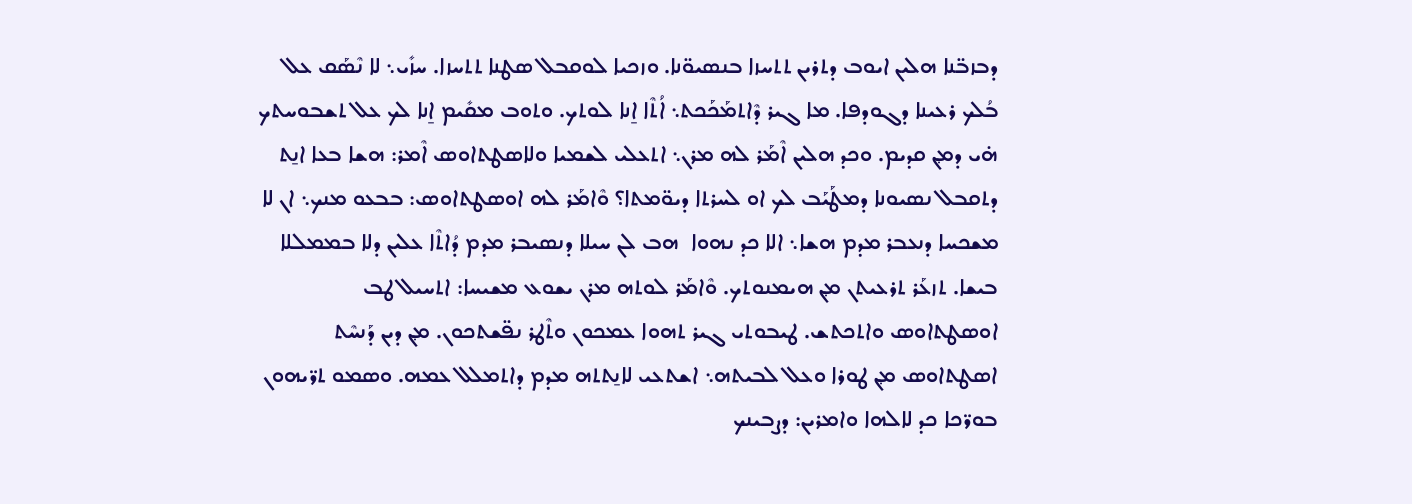ܕܒܙܒ̈ܢܐ ܗܠܝܢ ܐܝܘܒ ܕܬܪܝܢ ܬܬܚܙܐ ܒܢܣܝܘ̈ܢܐ. ܘܙܟܝܐ ܠܘܩܒܠ ܣܛܢܐ ܬܬܚܙܐ. ܚܙܺܝ܆ ܠܐ ܢܶܣܰܩ ܥܠ ܒܳܠܟ ܪܥܝܢܐ ܕܓܘܕܦܐ. ܡܐ ܓܝܪ ܕܶܐܬܡܰܟܰܟܬ܆ ܐܳܬܶܐ ܐ̱ܢܐ ܠܘܬܟ. ܘܬܘܒ ܡܩܺܝܡ ܐ̱ܢܐ ܠܟ ܥܠ ܬܫܒܘܚܬܟ ܗ̇ܝ ܕܡ݂ܢ ܩܕܝܡ. ܘܟܕ ܗܠܝܢ ܐܶܡܰܪ ܠܗ ܡܪܢ܆ ܐܬܥܠܝ ܠܫܡܝܐ ܘܠܐܣܛܬܐܘܣ ܐܶܡܪ: ܗܫܐ ܒܥܐ ܐܢ̱ܬ ܕܬܩܒܠ ܢܣܝܘܢܐ ܕܡܛܰܝܰܒ ܠܟ ܐܘ ܠܚܪܬܐ ܕܝܘ̈ܡܬܐ؟ ܘܶܐܡܰܪ ܠܗ ܐܘܣܛܬܐܘܣ: ܒܒܥܘ ܡܢܟ܆ ܐܢ ܠܐ ܡܫܟܚܐ ܕܢܥܒܪ ܡܕܡ ܗܫܐ܆ ܐܠܐ ܟܕ ܢܗܘܐ  ܗܒ ܠܢ ܚܝܠܐ ܕܢܣܝܒܪ ܡܕܡ ܕܳܐܬܶܐ ܥܠܝܢ ܕܠܐ ܒܡܡܠܠܐ ܒܝܫܐ. ܬܙܥܰܪ ܬܪܥܝܬܢ ܡ݂ܢ ܗܝܡܢܘܬܟ. ܘܶܐܡܰܪ ܠܘܬܗ ܡܪܢ ܝܫܘܥ ܡܫܝܚܐ: ܐܬܚܝܠ ܛܒ ܐܘܣܛܬܐܘܣ ܘܐܬܟܬܫ. ܛܝܒܘܬܝ ܓܝܪ ܬܗܘܐ ܥܡܟܘܢ ܘܬܶܛܪ ܢܦ̈ܫܬܟܘܢ. ܡ݂ܢ ܕܝܢ ܕܰܢܚܶܬ ܐܣܛܬܐܘܣ ܡ݂ܢ ܛܘܪܐ ܘܥܠ ܠܒܝܬܗ܆ ܐܫܬܥܝ ܠܐܢ̱ܬܬܗ ܡܕܡ ܕܐܬܡܠܠ ܥܡܗ. ܘܣܡܘ ܬܪ̈ܝܗܘܢ ܒܘܪ̈ܟܐ ܟܕ ܠܐܠܗܐ ܘܐܡܪܝܢ: ܕܨܒܝܢܟ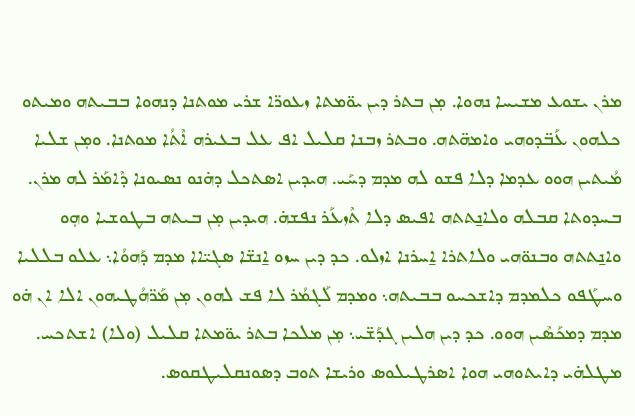ܡܪܢ ܝܫܘܥ ܡܫܝܚܐ ܢܗܘܐ. ܡ݂ܢ ܒܬܪ ܕܝܢ ܝܘ̈ܡܬܐ ܙܥܘܪ̈ܐ ܫܪܝ ܡܘܬܢܐ ܕܢܗܘܐ ܒܒܝܬܗ ܘܡܝܬܘ ܟܠܗܘܢ ܥܰܒ̈ܕܘܗܝ ܘܐܡܗ̈ܬܗ. ܘܒܬܪ ܙܒܢܐ ܩܠܝܠ ܐܦ ܥܠ ܒܥܝܪܗ ܐܶܬܳܐ ܡܘܬܢܐ. ܘܡ݂ܢ ܫܠܝܐ ܡܳܝܬܝܢ ܗܘܘ ܥܕܡܐ ܕܠܐ ܦܫܘ ܠܗ ܡܕܡ ܕܚܰܝ. ܗܝܕܝܢ ܐܣܬܟܠ ܕܗ̇ܢܘ ܢܣܝܘܢܐ ܕܶܐܡܰܪ ܠܗ ܡܪܢ. ܒܚܕܘܬܐ ܩܒܠܗ ܘܠܐܢ̱ܬܬܗ ܐܦܝܣ ܕܠܐ ܬܶܙܥܰܪ ܢܦܫܗ̇. ܗܝܕܝܢ ܡ݂ܢ ܒܝܬܗ ܒܛܘܫܝܐ ܘܗ݂ܘ ܘܐܢ̱ܬܬܗ ܘܒܢܘ̈ܗܝ ܘܠܐܬܪܐ ܐ̱ܚܪܢܐ ܐܙܠܘ. ܟܕ ܕܝܢ ܚܙܘ ܐ̱ܢܫ̈ܐ ܣܓܝ̈ܐܐ ܡܕܡ ܕܰܗܘܳܐ܆ ܥܠܘ ܒܠܠܝܐ ܘܚܛܰܦܘ ܟܠܡܕܡ ܕܐܫܟܚܘ ܒܒܝܬܗ܆ ܘܡܕܡ ܠܰܓܡܳܪ ܠܐ ܦܫ ܠܗܘܢ ܡ݂ܢ ܡܰܪ̈ܗܳܛܝܗܘܢ ܐܠܐ ܐܢ ܗ̇ܘ ܡܕܡ ܕܡܟܰܣܶܝܢ ܗܘܘ. ܟܕ ܕܝܢ ܗܠܝܢ ܓܕܰܫ̈ܝ܆ ܡ݂ܢ ܡܠܟܐ ܒܬܪ ܝܘ̈ܡܬܐ ܩܠܝܠ (ܘܠܐ) ܐܫܬܟܚ. ܡܛܠܗ̇ܝ ܕܐܝܬܘܗܝ ܗܘܐ ܐܣܪܛܝܠܘܣ ܘܪܝܫܐ ܬܘܒ ܕܣܘܢܩܠܝܛܩܘܣ.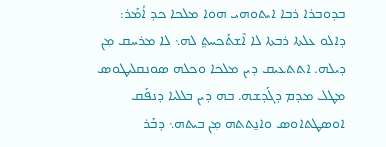ܒܕܘܒܪܐ ܪܒܐ ܐܝܬܘܗܝ ܗܘܐ ܡܠܟܐ ܟܕ ܐܳܡܰܪ: ܕܐܠܘ ܥܠܬܐ ܪܒܬܐ ܠܐ ܐܶܫܬܰܟܚܬ݀ ܠܗ܆ ܠܐ ܡܪܚܩ ܡ݂ܢ ܕܝܠܗ. ܐܬܬܥܝܩ ܕܝܢ ܡܠܟܐ ܘܟܠܗ ܣܘܢܩܠܝܛܘܣ ܡܛܠ ܡܕܡ ܕܓܰܕܫܗ. ܒܗ ܕܝܢ ܒܠܠܝܐ ܕܢܦܰܩ ܐܘܣܛܬܐܘܣ ܘܐܢ̱ܬܬܗ ܡ݂ܢ ܒܝܬܗ܆ ܕܒܰܪ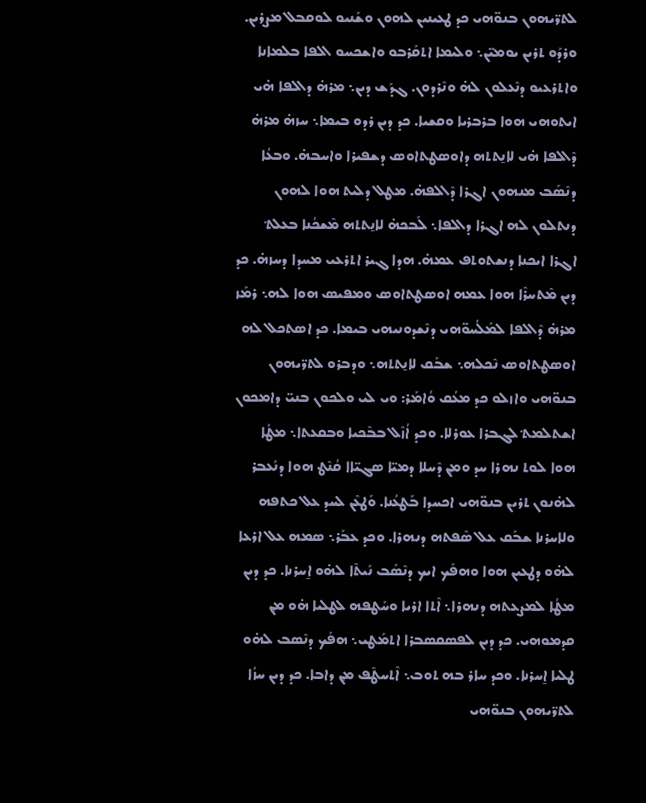ܠܬܪ̈ܝܗܘܢ ܒܢܘ̈ܗܝ ܟܕ ܛܥܝܢܝܢ ܠܗܘܢ ܘܫܰܢܝܘ ܠܘܩܒܠ ܡܨܪܝܢ. ܘܪܕܰܘ ܬܪܝܢ ܝܘܡܝ̈ܢ܆ ܘܠܝܡܐ ܐܬܩܰܪܒܘ ܘܐܫܟܚܘ ܐܠܦܐ ܒܠܡܐܢܐ ܘܐܬܪܥܝܘ ܕܢܶܥܠܘܢ ܠܗ̇ ܘܢܶܪܕܘܢ. ܓܕܰܫ ܕܝܢ܆ ܡܪܗ̇ ܕܐܠܦܐ ܗ̇ܝ ܐܝܬܘܗܝ ܗܘܐ ܒܪܒܪܝܐ ܘܩܫܝܐ. ܟܕ ܕܝܢ ܪܕܘ ܒܝܡܐ܆ ܚܙܗ̇ ܡܪܗ̇ ܕܶܐܠܦܐ ܗ̇ܝ ܠܐܢ̱ܬܬܗ ܕܐܘܣܛܬܐܘܣ ܕܫܦܝܪܐ ܘܐܚܒܗ̇. ܘܒܥܳܐ ܕܢܶܣܰܒ ܡܢܗܘܢ ܐܓܪܐ ܕܶܐܠܦܗ̇. ܡܛܠ ܕܠܝܬ ܗܘܐ ܠܗܘܢ ܕܢܬܠܘܢ ܠܗ ܐܓܪܐ ܕܐܠܦܐ܆ ܠܰܒܟܗ̇ ܠܐܢ̱ܬܬܗ ܡܶܫܟܳܢܐ ܒܥܠܬ݀ ܐܓܪܐ ܐܝܟܢܐ ܕܢܫܬܘܬܦ ܥܡܗ̇. ܗܕܐ ܓܝܪ ܐܬܪܥܝ ܡܚܕܐ ܕܚܙܗ̇. ܟܕ ܕܝܢ ܡܶܬܚܪܶܐ ܗܘܐ ܥܡܗ ܐܘܣܛܬܐܘܣ ܘܡܦܝܣ ܗܘܐ ܠܗ܆ ܪܡܰܙ ܡܪܗ̇ ܕܶܐܠܦܐ ܠܡܰܠܳܚܘ̈ܗܝ ܕܢܶܫܕܘܢܝܗܝ ܒܝܡܐ. ܟܕ ܐܣܬܟܠ ܠܗ ܐܘܣܛܬܐܘܣ ܢܶܟܠܗ܆ ܫܒܰܩ ܠܐܢ̱ܬܬܗ܆ ܘܕܒܪܘ ܠܬܪ̈ܝܗܘܢ ܒܢܘ̈ܗܝ ܘܐܙܠܘ ܟܕ ܡܥܳܩ ܘܳܐܡܰܪ: ܘܝ ܠܝ ܘܠܟܘܢ ܒܢܝ̈ ܕܐܡܟܘܢ ܐܫܬܠܡܬ݀ ܠܓܒܪܐ ܥܘܪܠܐ. ܘܟܕ ܐܳܙܶܠ ܒܒܶܟܝܐ ܘܒܩܥܬܐ܆ ܡܛܳܐ ܗܘܐ ܠܘܬ ܢܗܪܐ ܚܕ ܘܡ݂ܢ ܕܶܚܠܐ ܕܡܝ̈ܐ ܣܓܝ̈ܐܐ ܩܳܢܶܛ ܗܘܐ ܕܢܰܥܒܪ ܠܗ̇ܢܘܢ ܬܪܝܢ ܒܢܘ̈ܗܝ ܐܟܚܕܐ ܒܰܛܥܳܢܐ. ܘܰܛܥܶܢ ܠܚܕ ܥܠ ܟܬܦܗ ܘܠܐܚܪܢܐ ܫܒܰܩ ܥܠ ܣܶܦܬܗ ܕܢܗܪܐ. ܘܟܕ ܥܒܰܪ܆ ܣܡܗ ܥܠ ܐܪܥܐ ܠܗ̇ܘ ܕܛܥܝܢ ܗܘܐ ܘܗܦܰܟ ܐܝܟ ܕܢܶܣܰܒ ܢܰܝܬܶܐ ܠܗ̇ܘ ܐ̱ܚܪܢܐ. ܟܕ ܕܝܢ ܡܛܳܐ ܠܡܨܥܬܗ ܕܢܗܪܐ܆ ܐܶܬܐ ܐܪܝܐ ܘܚܰܛܦܗ ܠܛܠܝܐ ܗ̇ܘ ܡ݂ܢ ܩܕܡܘܗܝ. ܟܕ ܕܝܢ ܠܦܣܩܣܒܪܐ ܐܬܡܰܛܝ܆ ܗܦܰܟ ܕܢܶܣܒ ܠܗ̇ܘ ܛܠܝܐ ܐ̱ܚܪܢܐ. ܘܟܕ ܚܐܪ ܒܗ ܬܘܒ܆ ܐܶܬܚܛܶܦ ܡ݂ܢ ܕܐܒܐ. ܟܕ ܕܝܢ ܚܙܳܐ ܠܬܪ̈ܝܗܘܢ ܒܢܘ̈ܗܝ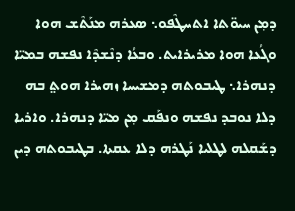ܕܡ݂ܢ ܚܝܘ̈ܬܐ ܐܬܚܛܶܦܘ܆ ܣܥܪܗ ܡܢܰܬܶܫ ܗܘܐ ܘܓܳܥܐ ܗܘܐ ܡܪܝܪܐܝܬ. ܘܒܥܳܐ ܕܢܶܫܕܶܐ ܢܦܫܗ ܒܡܝ̈ܐ ܕܢܗܪܐ܆ ܛܝܒܘܬܗ ܕܡܫܝܚܐ ܙܗܝܪܐ ܗܘܬ݀ ܒܗ ܕܠܐ ܢܘܒܕ ܢܦܫܗ ܘܢܦܰܩ ܡ݂ܢ ܡܝ̈ܐ ܕܢܗܪܐ. ܘܐܪܝܐ ܕܫܰܩܠܗ ܠܛܠܝܐ ܢܰܛܪܗ ܕܠܐ ܥܩܬܐ. ܒܛܝܒܘܬܗ ܕܝܢ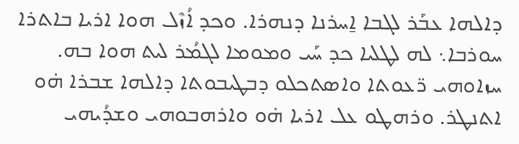ܕܐܠܗܐ ܥܒܰܪ ܠܓܒܐ ܐ̱ܚܪܢܐ ܕܢܗܪܐ. ܘܟܕ ܐܳܙܶܠ ܗܘܐ ܐܪܝܐ ܒܐܬܪܐ ܚܘܪܒܐ܆ ܠܗ ܠܛܠܝܐ ܟܕ ܚܰܝ ܘܡܘܡܐ ܠܓܡܳܪ ܠܝܬ ܗܘܐ ܒܗ. ܚܙܐܘܗܝ ܪ̈ܥܘܬܐ ܘܐܣܬܟܠܘ ܕܒܛܝܒܘܬܐ ܕܐܠܗܐ ܫܒܪܐ ܗ̇ܘ ܐܬܢܛܪ. ܘܪܗܛܘ ܥܠ ܐܪܝܐ ܗ̇ܘ ܘܐܪܗܒܘܗܝ ܘܫܕܳܝܗܝ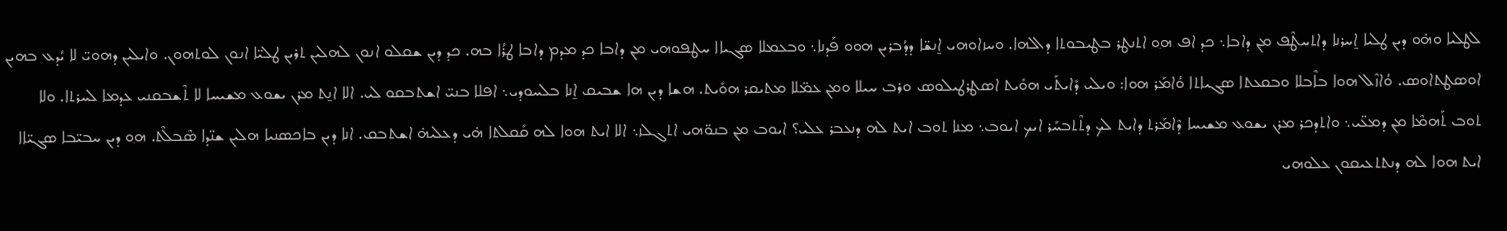ܠܛܠܝܐ ܘܗ̇ܘ ܕܝܢ ܛܠܝܐ ܐ̱ܚܪܢܐ ܕܐܬܚܛܶܦ ܡ݂ܢ ܕܐܒܐ܆ ܟܕ ܐܦ ܗ݂ܘ ܐܬܢܛܪ ܒܛܝܒܘܬܐ ܕܐܠܗܐ. ܘܚܙܐܘܗܝ ܐ̱ܢܫ̈ܐ ܕܕܳܒܪܝܢ ܗܘܘ ܦܰܕܢܐ܆ ܘܒܥܡܠܐ ܣܓܝܐܐ ܚܛܦܘܗܝ ܡ݂ܢ ܕܐܒܐ ܟܕ ܡܕܡ ܕܐܒܐ ܛܪܳܐ ܒܗ. ܟܕ ܕܝܢ ܫܩܠܘ ܐܢܘܢ ܠܗܠܝܢ ܬܪܝܢ ܛܠܝ̈ܐ ܐܢܘܢ ܠܘܬܗܘܢ. ܘܐܝܠܝܢ ܕܗܘܝ̈ ܠܐ ܝܳܕܥ ܒܗܝܢ ܐܘܣܛܬܐܘܣ. ܘܳܐܙܶܠ ܗܘܐ ܒܐܶܒܠܐ ܘܒܩܥܬܐ ܣܓܝܐܬܐ ܘܳܐܡܰܪ ܗܘܐ: ܘܝܠܝ ܕܺܐܝܬܰܝ ܗܘܺܝܬ ܐܣܛܪܛܝܠܘܣ ܘܪܒ ܚܝܠܐ ܘܡ݂ܢ ܥܡ̈ܠܐ ܡܬܝܩܪ ܗܘܺܝܬ. ܗܫܐ ܕܝܢ ܗܐ ܫܒܝܩ ܐ̱ܢܐ ܒܠܚܘܕܝ܆ ܐܦܠܐ ܒܢܝ̈ ܐܫܬܒܩܘ ܠܝ. ܐܠܐ ܐܢ̱ܬ ܡܪܢ ܝܫܘܥ ܡܫܝܚܐ ܠܐ ܬܶܫܒܩܢܝ ܥܕܡܐ ܠܚܪܬܐ. ܘܠܐ ܬܘܒ ܬܰܗܡܶܐ ܡ݂ܢ ܕܡܥ̈ܝ܆ ܘܐܬܕܟܪ ܡܪܢ ܝܫܘܥ ܡܫܝܚܐ ܕܶܐܡܰܪܬ ܕܐܝܬ ܠܟ ܕܬܶܬܒܚܰܪ ܐܝܟ ܐܝܘܒ܆ ܡܢܐ ܬܘܒ ܐܝܬ ܠܗ ܕܢܥܒܪ ܥܠܝ؟ ܐܝܘܒ ܡ݂ܢ ܒܢܘ̈ܗܝ ܐܬܓܠܙ܆ ܐܠܐ ܐܝܬ ܗܘܐ ܠܗ ܩܺܩܠܬܐ ܗ̇ܝ ܕܥܠܝܗ̇ ܐܫܬܒܩ. ܐܢܐ ܕܝܢ ܒܐܟܣܢܝܐ ܗܠܝܢ ܫܢ̈ܕܐ ܣܶܒܠܶܬ. ܗ݂ܘ ܕܝܢ ܚܒܝ̈ܒܐ ܣܓܝ̈ܐܐ ܐܝܬ ܗܘܐ ܠܗ ܕܢܬܬܥܝܩܘܢ ܥܠܘܗܝ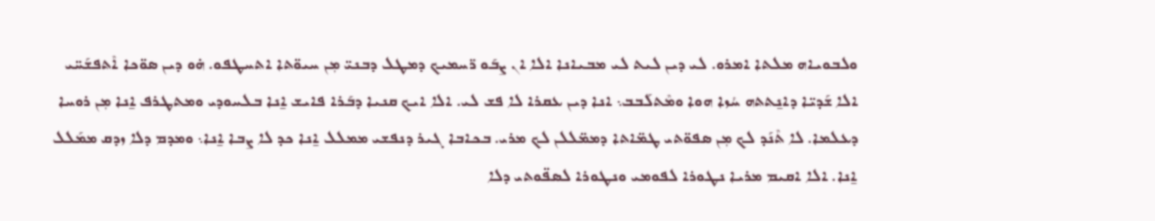ܘܠܒܘܝܐܗ ܡܠܬܐ ܐܡܪܘ. ܠܝ ܕܝܢ ܠܝܬ ܠܝ ܡܒܝܐܢܐ ܐܠܐ ܐܢ ܨܒܰܘ ܪ̈ܚܡܝܟ ܕܡܛܠ ܕܒܢܝ̈ ܡ݂ܢ ܚܝܘ̈ܬܐ ܐܬܚܛܦܘ. ܗ̇ܘ ܕܝܢ ܣܘ̈ܟܐ ܐܶܬܦܫܰܚ̈ܝ ܐܠܐ ܫܰܕܝ̈ܐ ܕܐܢ̱ܬܬܗ ܚܳܙܐ ܗܘܐ ܘܡܶܬܠܰܒܒ܆ ܐܢܐ ܕܝܢ ܥܩܪܐ ܠܐ ܦܫ ܠܝ. ܐܠܐ ܐܝܟ ܩܢܝܐ ܕܒܰܪܐ ܦܐܝܫ ܐ̱ܢܐ ܒܠܚܘܕܝ ܘܡܬܛܪܦ ܐ̱ܢܐ ܡ݂ܢ ܪܘܚܐ ܕܥܠܡܐ. ܠܐ ܬܶܢܰܕ ܠܟ ܡ݂ܢ ܣܦܘ̈ܬܝ ܛܡ̈ܐܬܐ ܕܡܡ̈ܠܠܢ ܠܟ ܡܪܝ. ܒܟܐܒܐ ܓܝܪ ܕܢܦܫܝ ܡܡܠܠ ܐ̱ܢܐ ܟܕ ܠܐ ܨܒܐ ܐ̱ܢܐ܆ ܘܡܕܡ ܕܠܐ ܙܕܩ ܡܡܰܠܠ ܐ̱ܢܐ. ܐܠܐ ܐܩܝܡ ܡܪܝܐ ܢܛܘܪܐ ܠܦܘܡܝ ܘܢܛܘܪܐ ܠܣܦ̈ܘܬܝ ܕܠܐ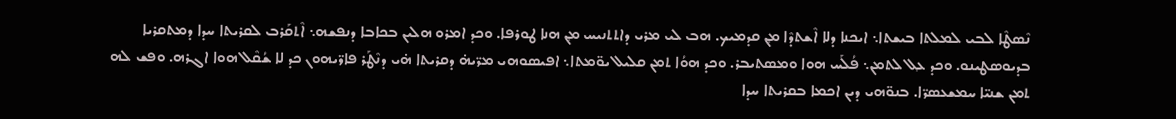ܢܶܣܛܶܐ ܠܒܝ ܠܡܠܬܐ ܒܝܫܬܐ܆ ܐܝܟܢܐ ܕܠܐ ܐܶܫܬܕܶܐ ܡ݂ܢ ܩܕܡܝܟ. ܗܒ ܠܝ ܡܪܝ ܕܐܬܬܢܝܚ ܡ݂ܢ ܗܢܐ ܛܘܪܦܐ. ܘܟܕ ܐܡܪܘ ܗܠܝܢ ܒܟܐܒܐ ܕܢܦܫܗ܆ ܐܶܬܩܰܪܒ ܠܩܪܝܬܐ ܚܕܐ ܕܡܬܩܪܝܐ ܒܕܝܘܣܛܝܢܘ. ܘܟܕ ܥ݂ܠ ܠܬܡܢ܆ ܦܳܠܰܚ ܗܘܐ ܘܡܣܬܝܒܪ. ܘܟܕ ܗܘܳܐ ܬܡܢ ܩܠܝܠ ܝܘ̈ܡܬܐ܆ ܐܦܝܣܘܗܝ ܡܪ̈ܝܗ̇ ܕܩܪܝܬܐ ܗ̇ܝ ܕܢܶܛܰܪ ܦܐܪ̈ܝܗܘܢ ܟܕ ܠܐ ܫܳܩܶܠ ܗܘܐ ܐܓܪܗ. ܘܦܫ ܠܗ ܬܡܢ ܫܢܝ̈ܐ ܚܡܫܥܣܪ̈ܐ. ܒܢܘ̈ܗܝ ܕܝܢ ܐܟܡܐ ܒܩܪܝܬܐ ܚܕܐ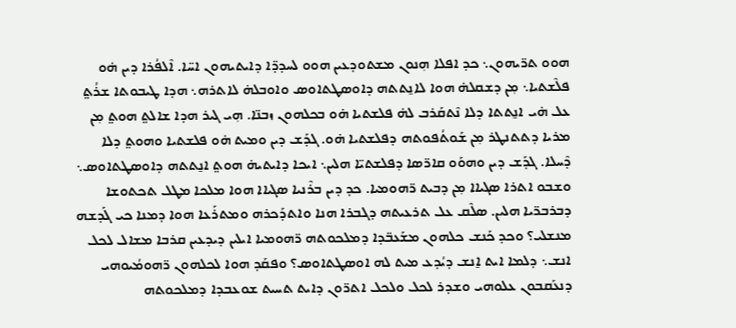ܗܘܘ ܬܪ̈ܝܗܘܢ܆ ܟܕ ܐܦܠܐ ܗ݂ܢܘܢ ܡܫܬܘܕܥܝܢ ܗܘܘ ܠܚܕܕ̈ܐ ܕܐܝܬܝܗܘܢ ܐܚ̈ܐ. ܐܶܠܦܳܪܐ ܕܝܢ ܗ̇ܘ ܦܠܶܫܬܝܐ܆ ܡ݂ܢ ܕܫܩܠܗ̇ ܗܘܐ ܠܐܢ̱ܬܬܗ ܕܐܘܣܛܬܐܘܣ ܘܐܘܒܠܗ̇ ܠܐܬܪܗ܆ ܗܕܐ ܛܝܒܘܬܐ ܫܪܳܬ݀ ܥܠ ܗ̇ܝ ܐܢ̱ܬܬܐ ܕܠܐ ܢܶܬܩܰܪܒ ܠܗ̇ ܦܠܫܬܝܐ ܗ̇ܘ ܒܟܠܗܘܢ ܙܒܢ̈ܐ. ܗ݂ܝ ܓܝܪ ܗܕܐ ܫܐܠܬ݀ ܗܘܬ݀ ܡ݂ܢ ܡܪܝܐ ܕܬܬܢܛܪ ܡ݂ܢ ܫܰܘܬܳܦܘܬܗ ܕܦܠܫܬܝܐ ܗ̇ܘ. ܓܕܰܫ ܕܝܢ ܘܡܝܬ ܗ̇ܘ ܦܠܫܬܝܐ ܘܗܘܬ݀ ܕܠܐ ܕܶܚܠܐ. ܓܕܰܫ ܕܝܢ ܘܗܘܰܘ ܩܐܪ̈ܣܐ ܕܦܠܫܬܝ̈ܐ ܗܠܝܢ܆ ܐܝܟܐ ܕܐܝܬܝܗ̇ ܗܘܬ݀ ܐܢ̱ܬܬܗ ܕܐܘܣܛܬܐܘܣ܆ ܘܫܒܘ ܐܬܪܐ ܣܓܝܐܐ ܡ݂ܢ ܕܒܝܬ ܪ̈ܗܘܡܝܐ. ܟܕ ܕܝܢ ܒܪܶܢܝܐ ܣܓܝܐܐ ܗܘܐ ܡܠܟܐ ܡܛܠ ܬܟܬܘܫܐ ܕܒܪܒܪ̈ܝܐ ܗܠܝܢ. ܣܠܶܩ ܥܠ ܬܪܥܝܬܗ ܕܓܒܪܐ ܗܢܐ ܘܐܬܕܰܟܪܗ ܘܡܬܪܰܥܐ ܗܘܐ ܕܡܢܐ ܟܝ ܓܰܕܫܗ ܡܢܫܠܝ؟ ܘܟܕ ܟܰܢܫ ܟܠܗܘܢ ܡܫܰܥܒ̈ܕܐ ܕܡܠܟܘܬܗ ܪ̈ܗܘܡܝܐ ܐܝܠܝܢ ܕܝܕܥܝܢ ܩܪܒܐ ܡܫܐܠ ܠܟܠ ܐܢܫ܆ ܕܠܡܐ ܐܝܬ ܐ̱ܢܫ ܕܝܳܕܥ ܡܝܬ ܠܗ ܐܘܣܛܬܐܘܣ؟ ܘܦܩܰܕ ܗܘܐ ܠܟܠܗܘܢ ܪ̈ܗܘܡܳܝܘܗܝ ܕܢܥܰܩܒܘܢ ܥܠܘܗܝ ܘܫܕܪ ܠܟܠ ܘܠܟܠ ܐܬܪ̈ܘܢ ܕܐܝܬ ܬܚܝܬ ܫܘܥܒܕܐ ܕܡܠܟܘܬܗ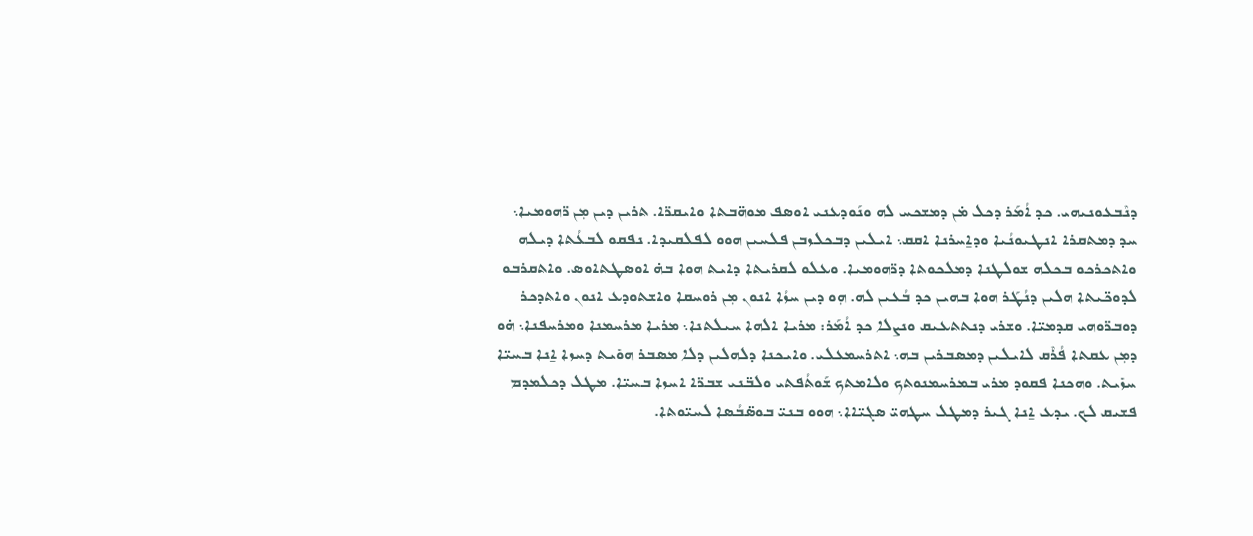ܕܢܶܒܥܘܢܝܗܝ. ܟܕ ܐܳܡܰܪ ܕܟܠ ܡ̇ܢ ܕܡܫܟܚ ܠܗ ܘܢܰܘܕܥܢܝ ܐܘܣܦ ܡܘܗ̈ܒܬܐ ܘܐܝܩܪ̈ܐ. ܬܪܝܢ ܕܝܢ ܡ݂ܢ ܪ̈ܗܘܡܝܐ܆ ܚܕ ܕܡܬܩܪܐ ܐܢܛܝܘܢܳܝܐ ܘܕܐ̱ܚܪܢܐ ܐܩܩ܆ ܐܝܠܝܢ ܕܒܟܠܙܒܢ ܦܠܚܝܢ ܗܘܘ ܠܦܠܩܝܕܐ. ܢܦܩܘ ܠܒܥܳܬܐ ܕܝܠܗ ܘܐܬܟܪܟܘ ܒܟܠܗ ܫܘܠܛܢܐ ܕܡܠܟܘܬܐ ܕܪ̈ܗܘܡܝܐ. ܘܥܠܘ ܠܩܪܝܬܐ ܕܐܝܬ ܗܘܐ ܒܗ̇ ܐܘܣܛܬܐܘܣ. ܘܐܬܩܪܒܘ ܠܕܘܟ̈ܝܬܐ ܗܠܝܢ ܕܢܳܛܰܪ ܗܘܐ ܒܗܝܢ ܟܕ ܒܳܥܝܢ ܠܗ. ܗ݂ܘ ܕܝܢ ܚܙܳܐ ܐܢܘܢ ܡ݂ܢ ܪܘܚܩܐ ܘܐܫܬܘܕܥ ܐܢܘܢ ܘܐܬܕܟܪ ܕܘܒܪ̈ܘܗܝ ܩܕܡܝ̈ܐ. ܘܫܪܝ ܕܢܬܬܥܝܩ ܘܢܨܠܐ ܟܕ ܐܳܡܰܪ: ܡܪܝܐ ܐܠܗܐ ܚܝܠܬܢܐ܆ ܡܪܝܐ ܡܪܚܡܢܐ ܘܡܪܚܦܢܐ܆ ܗ̇ܘ ܕܡ݂ܢ ܥܩܬܐ ܦܳܪܶܩ ܠܐܝܠܝܢ ܕܡܣܒܪܝܢ ܒܗ܆ ܐܬܪܚܡܥܠܝ. ܘܐܝܟܢܐ ܕܠܗܠܝܢ ܕܠܐ ܡܣܒܪ ܗܘܺܝܬ ܕܚܙܐ ܐ̱ܢܐ ܒܚܝ̈ܐ ܚܙܺܝܬ. ܘܗܟܢܐ ܦܩܘܕ ܡܪܝ ܒܡܪܚܡܢܘܬܟ ܘܠܐܡܬܟ ܫܰܘܬܳܦܬܝ ܘܠܒ̈ܢܝ ܫܒܪ̈ܐ ܐܚܙܐ ܒܚܝ̈ܐ. ܡܛܠ ܕܟܠܡܕܡ ܦܫܝܩ ܠܟ. ܝܕܥ ܐ̱ܢܐ ܓܝܪ ܕܡܛܠ ܚܛܗܝ̈ ܣܓܝ̈ܐܐ܆ ܗܘܘ ܒܢܝ̈ ܒܘܣ̈ܒܳܣܐ ܠܚܝ̈ܘܬܐ.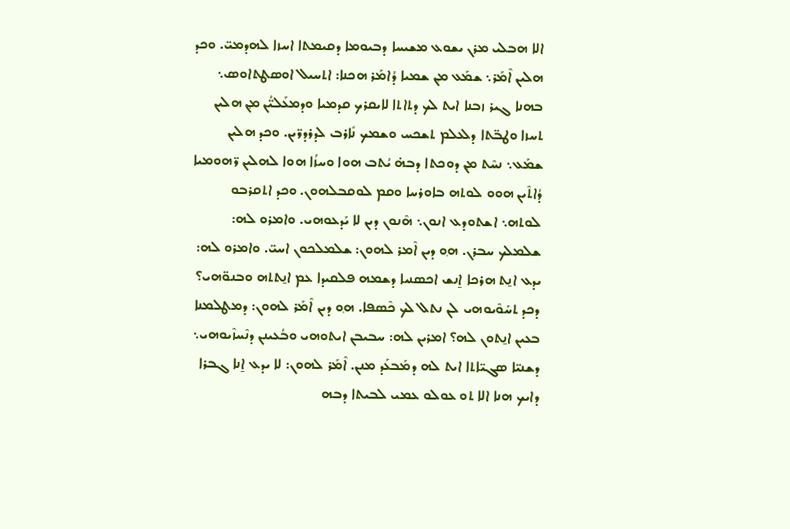ܐܠܐ ܗܒܠܝ ܡܪܢ ܝܫܘܥ ܡܫܝܚܐ ܕܒܝܘܡܐ ܕܩܝܡܬܐ ܐܚܙܐ ܠܗܕܡܝ̈. ܘܟܕ ܗܠܝܢ ܐܶܡܰܪ܆ ܫܡܰܥ ܡ݂ܢ ܫܡܝܐ ܕܳܐܡܰܪ ܗܟܢܐ: ܐܬܚܝܠ ܐܘܣܛܬܐܘܣ܆ ܒܗܢܐ ܓܝܪ ܙܒܢܐ ܐܝܬ ܠܟ ܕܬܐܬܐ ܠܐܝܩܪܟ ܩܕܡܝܐ ܘܕܡܥܰܠܝ̈ܳܢ ܡ݂ܢ ܗܠܝܢ ܬܚܙܐ ܘܛܒ̈ܬܐ ܕܠܥܠܡ ܬܫܟܚ ܘܫܡܟ ܢܺܐܪܒ ܠܕܪܕܪ̈ܝܢ. ܘܟܕ ܗܠܝܢ ܫܡܰܥ܆ ܢܚܶܬ ܡ݂ܢ ܕܘܟܬܐ ܕܒܗ̇ ܝܳܬܒ ܗܘܐ ܘܚܙܳܐ ܗܘܐ ܠܗܠܝܢ ܪ̈ܗܘܡܝܐ ܕܳܐܬܶܝܢ ܗܘܘ ܠܘܬܗ ܒܐܘܪܚܐ ܘܩܡ ܠܘܩܒܠܗܘܢ. ܘܟܕ ܐܬܩܪܒܘ ܠܘܬܗ܆ ܐܫܬܘܕܥ ܐܢܘܢ܆ ܗܶܢܘܢ ܕܝܢ ܠܐ ܝܰܕܥܘܗܝ. ܘܐܡܪܘ ܠܗ: ܫܠܡܠܟ ܚܒܪܢ. ܗ݂ܘ ܕܝܢ ܐܶܡܪ ܠܗܘܢ: ܫܠܡܠܟܘܢ ܐܚܝ̈. ܘܐܡܪܘ ܠܗ: ܝܕܥ ܐܢ̱ܬ ܗܪܟܐ ܐ̱ܢܫ ܐܟܣܢܝܐ ܕܫܡܗ ܦܠܩܝܕܐ ܥܡ ܐܢ̱ܬܬܗ ܘܒܢܘ̈ܗܝ؟ ܕܟܕ ܬܚܰܘܶܝܘܗܝ ܠܢ ܢܬܠ ܠܟ ܟܶܣܦܐ. ܗ݂ܘ ܕܝܢ ܐܶܡܰܪ ܠܗܘܢ: ܕܡܛܠܡܢܐ ܒܥܝܢ ܐܢ̱ܬܘܢ ܠܗ؟ ܐܡܪܝܢ ܠܗ: ܚܒܝܒܢ ܐܝܬܘܗܝ ܘܒܳܥܝܢܢ ܕܢܶܚܙܶܝܘܗܝ܆ ܕܫܢܝ̈ܐ ܣܓܝ̈ܐܬܐ ܐܝܬ ܠܗ ܕܡܰܒܥܰܕ ܡܢܢ. ܐܶܡܰܪ ܠܗܘܢ: ܠܐ ܝܕܥ ܐ̱ܢܐ ܓܒܪܐ ܕܐܝܟ ܗܢܐ ܐܠܐ ܬܘ ܥܘܠܘ ܥܡܝ ܠܒܝܬܐ ܕܒܗ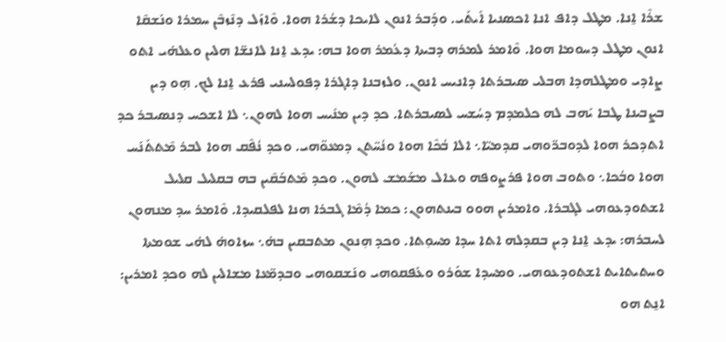ܫܪܶܐ ܐ̱ܢܐ. ܡܛܠ ܕܐܦ ܐܢܐ ܐܟܣܢܝܐ ܐܺܝܬܰܝ. ܘܕܰܒܪ ܐܢܘܢ ܠܐܝܟܐ ܕܫܳܪܐ ܗܘܐ. ܘܶܐܙܰܠ ܕܢܶܙܒܶܢ ܚܡܪܐ ܘܢܰܫܩܶܐ ܐܢܘܢ ܡܛܠ ܕܚܘܡܐ ܗܘܐ. ܘܶܐܡܪ ܠܡܪܗ ܕܒܝܬܐ ܕܥܳܡܪ ܗܘܐ ܒܗ: ܝܕܥ ܐ̱ܢܐ ܠܐܢܫ̈ܐ ܗܠܝܢ ܘܥܠܗ̇ܝ ܐܬܘ ܨܐܕܝ ܘܡܛܠܗܕܐ ܗܒܠܝ ܣܝܒܪܬܐ ܕܐܢܝܚ ܐܢܘܢ. ܘܠܙܒܢܐ ܕܐܓܪܐ ܕܦܘܠܚܢܝ ܦܪܥ ܐ̱ܢܐ ܠܟ. ܗ݂ܘ ܕܝܢ ܒܨܒܝܢܐ ܛܒܐ ܝܰܗܒ ܠܗ ܟܠܡܕܡ ܕܚܳܫܚ ܠܣܝܒܪܬܐ. ܟܕ ܕܝܢ ܡܢܺܝܚ ܗܘܐ ܠܗܘܢ܆ ܠܐ ܐܫܟܚ ܕܢܣܝܒܪ ܟܕ ܐܬܕܟܪ ܗܘܐ ܠܕܘܒܪ̈ܘܗܝ ܩܕܡܝ̈ܐ܆ ܐܠܐ ܒܳܟܶܐ ܗܘܐ ܘܢܳܚ̈ܬܢ ܕܡܥܘ̈ܗܝ. ܘܟܕ ܢܳܦܶܩ ܗܘܐ ܠܒܪ ܡܶܬܬܰܢܰܚ ܗܘܐ ܘܒܳܟܐ܆ ܘܬܘܒ ܗܘܐ ܦܪܨܘܦܗ ܘܥܐܠ ܡܫܰܡܫ ܠܗܘܢ. ܘܟܕ ܡܶܬܒܰܩܶܝܢ ܒܗ ܒܩܠܝܠ ܩܠܝܠ ܐܫܬܘܕܥܘܗܝ ܠܓܒܪܐ. ܘܐܡܪܝܢ ܗܘܘ ܒܝܢܬܗܘܢ: ܟܡܐ ܕܳܡܶܐ ܓܒܪܐ ܗܢܐ ܠܦܠܩܝܕܐ. ܘܶܐܡܪ ܚܕ ܡܢܗܘܢ ܠܚܒܪܗ: ܝܕܥ ܐ̱ܢܐ ܕܝܢ ܒܩܕܠܗ ܐܬܐ ܚܕܐ ܡܚܘ݂ܬܐ. ܘܟܕ ܗ݂ܢܘܢ ܡܬܒܩܝܢ ܒܗ̇܆ ܚܙܐܘܗ̇ ܠܗ̇ܝ ܫܘܡܬܐ ܘܚܬܝܬܐܝܬ ܐܫܬܘܕܥܘܗܝ. ܘܡܚܕܐ ܫܘܰܪܘ ܘܥܰܦܩܘܗܝ ܘܢܰܫܩܘܗܝ ܘܒܕܡ̈ܥܐ ܡܫܐܠܝܢ ܠܗ ܘܟܕ ܐܡܪܝܢ: ܐܢ̱ܬ ܗܘ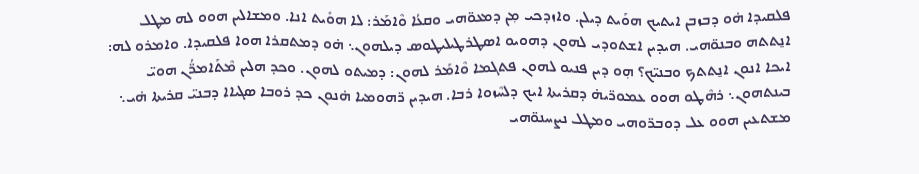ܦܠܩܝܕܐ ܗ̇ܘ ܕܒܙܒܢ ܐܝܬܝܟ ܗܘܰܝܬ ܕܝܠܢ. ܘܐܙܕܟܝ ܡ݂ܢ ܕܡܥܘ̈ܗܝ ܘܩܥܳܐ ܘܶܐܡܰܪ: ܠܐ ܗܘܺܝܬ ܐܢܐ. ܘܡܫܐܠܝܢ ܗܘܘ ܠܗ ܡܛܠ ܐܢ̱ܬܬܗ ܘܒܢܘ̈ܗܝ. ܗܝܕܝܢ ܐܫܬܘܕܝ ܠܗܘܢ ܕܗܘܝܘ ܐܣܛܪܛܝܠܝܛܘܣ ܕܝܠܗܘܢ܆ ܗ̇ܘ ܕܡܬܩܪܐ ܗܘܐ ܦܠܩܝܕܐ. ܘܐܡܪܘ ܠܗ: ܐܝܟܐ ܐܢܘܢ ܐܢ̱ܬܬܟ ܘܒܢܝ̈ܟ؟ ܗ݂ܘ ܕܝܢ ܦܢܝܘ ܠܗܘܢ ܦܬܓܡܐ ܘܶܐܡܰܪ ܠܗܘܢ: ܕܡܝܬܘ ܠܗܘܢ. ܘܟܕ ܗܠܝܢ ܡܶܬܰܐܡܪ̈ܳܢ ܗܘܝ̈ ܒܝܢܬܗܘܢ܆ ܪܗܶܛܘ ܗܘܘ ܥܡܘܪ̈ܝܗ̇ ܕܩܪܝܬܐ ܐܝܟ ܕܠܚܶܙܘܐ ܪܒܐ. ܗܝܕܝܢ ܪ̈ܗܘܡܝܐ ܗ̇ܢܘܢ ܟܕ ܪܘܒܐ ܣܓܝܐܐ ܕܒܢܝ̈ ܩܪܝܬܐ ܗ̇ܝ܆ ܡܫܬܥܝܢ ܗܘܘ ܥܠ ܕܘܒܪ̈ܘܗܝ ܘܡܛܠ ܢܨܚܢܘ̈ܗܝ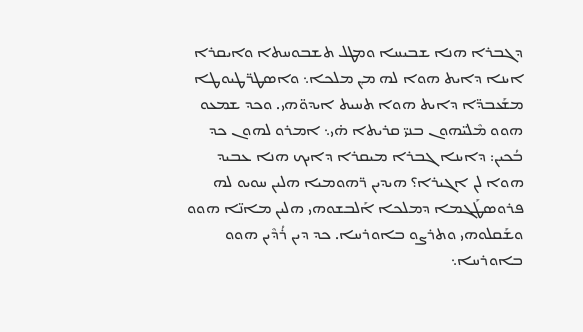ܕܓܒܪܐ ܗܢܐ ܫܒܝܚܐ ܘܡܛܠ ܬܫܒܘܚܬܐ ܘܐܝܩܪܐ ܐܝܢܐ ܕܐܝܬ ܗܘܐ ܠܗ ܡ݂ܢ ܡܠܟܐ܆ ܘܐܣܛܪ̈ܛܝܘܛܐ ܡܫܰܥܒܕ̈ܐ ܕܐܝܬ ܗܘܐ ܬܚܝܬ ܐܝܕܘ̈ܗܝ. ܘܟܕ ܫܡܥܘ ܗܘܘ ܡܶܠܝ̈ܗܘܢ ܒܢܝ̈ ܩܪܝܬܐ ܗ̇ܝ܆ ܐܡܪܘ ܠܗܘܢ ܟܕ ܒܳܟܝܢ: ܕܐܝܢܐ ܓܒܪܐ ܡܝܩܪܐ ܕܐܝܟ ܗܢܐ ܥܒܝܕ ܗܘܐ ܠܢ ܐܓܝܪܐ؟ ܗܝܕܝܢ ܪ̈ܗܘܡܝܐ ܗܠܝܢ ܚܘܝܘ ܠܗ ܦܪܘܣܛܰܓܡܐ ܕܡܠܟܐ ܐܰܠܒܫܘܗܝ ܗܠܝܢ ܡܐܢ̈ܐ ܗܘܘ ܘܫܰܩܠܘܗܝ ܘܬܪܨܘ ܒܐܘܪܚܐ. ܟܕ ܕܝܢ ܪܳܕܶܝܢ ܗܘܘ ܒܐܘܪܚܐ܆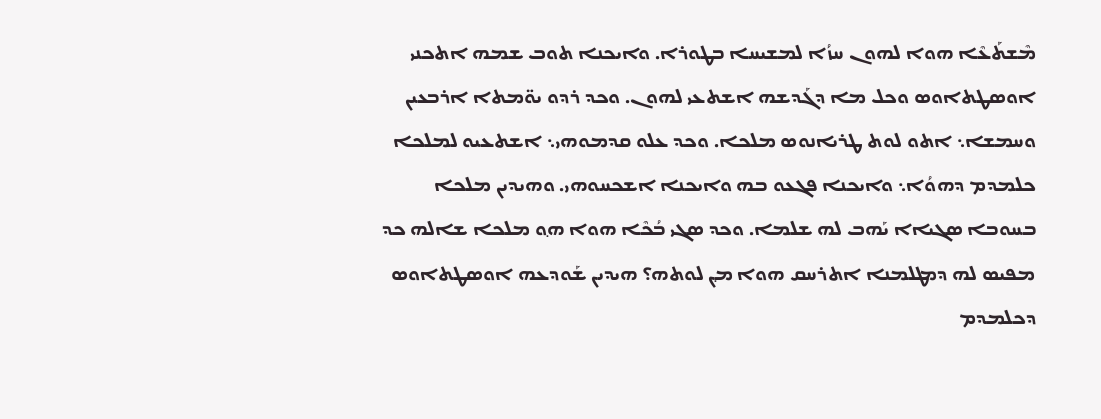ܡܶܫܬܰܥܶܐ ܗܘܐ ܠܗܘܢ ܚܙܳܐ ܠܡܫܝܚܐ ܒܛܘܪܐ. ܘܐܝܟܢܐ ܬܘܒ ܫܡܗ ܐܬܟܢܝ ܐܘܣܛܬܐܘܣ ܘܟܠ ܡܐ ܕܓܰܕܫܗ ܐܫܬܥܝ ܠܗܘܢ. ܘܟܕ ܪܕܘ ܝܘ̈ܡܬܐ ܐܪܒܥܝܢ ܘܚܡܫܐ܆ ܐܬܘ ܠܘܬ ܛܪܝܐܢܘܣ ܡܠܟܐ. ܘܟܕ ܥܠܘ ܩܕܡܘܗܝ܆ ܐܫܬܥܝܘ ܠܡܠܟܐ ܟܠܡܕܡ ܕܗܘܳܐ܆ ܘܐܝܟܢܐ ܦܓܥܘ ܒܗ ܘܐܝܟܢܐ ܐܫܟܚܘܗܝ. ܘܗܝܕܝܢ ܡܠܟܐ ܒܚܘܒܐ ܣܓܝܐܐ ܝܰܗܒ ܠܗ ܫܠܡܐ. ܘܟܕ ܣܓܝ ܒܳܟܶܐ ܗܘܐ ܗ݂ܘ ܡܠܟܐ ܫܐܠܗ ܟܕ ܡܦܝܣ ܠܗ ܕܡܛܠܡܢܐ ܐܬܪܚܩ ܗܘܐ ܡ݂ܢ ܠܘܬܗ؟ ܗܝܕܝܢ ܫܰܘܕܥܗ ܐܘܣܛܬܐܘܣ ܕܟܠܡܕܡ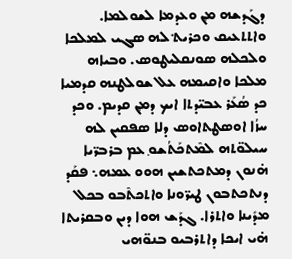ܕܓܰܕܫܗ ܡ݂ܢ ܘܥܕܡܐ ܠܫܘܠܡܐ. ܘܐܬܬܥܝܩ ܘܟܪܝܬ݀ ܠܗ ܣܓܝ ܠܡܠܟܐ ܘܠܟܠܗ ܣܘܢܩܠܝܛܘܣ. ܘܒܝܐܗ ܡܠܟܐ ܘܐܩܝܡܗ ܥܠ ܫܘܠܛܢܗ ܩܕܡܝܐ ܟܕ ܣܳܥܰܪ ܥܒܝ̈ܕܬܐ ܐܝܟ ܕܡ݂ܢ ܩܕܝܡ. ܘܟܕ ܚܙܳܐ ܐܘܣܛܬܐܘܣ ܕܠܐ ܣܦܩܝܢ ܠܗ ܚܝܠܘ̈ܬܗ ܠܡܶܬܟܰܬܳܫܘ݂ ܥܡ ܒܪܒܪ̈ܝܐ ܗ̇ܢܘܢ ܕܡܬܟܬܫܝܢ ܗܘܘ ܥܡܗ܆ ܦܩܰܕ ܕܢܬܟܬܒܘܢ ܛܝܪ̈ܘܢܐ ܘܐܬܟܬܶܒܘ ܒܟܠ ܡܕܺܝܢܐ ܘܐܬܪܐ. ܓܕܰܫ ܗܘܐ ܕܝܢ ܘܒܩܪܝܬܐ ܗ̇ܝ ܐܝܟܐ ܕܐܬܪܒܝܘ ܒܢܘ̈ܗܝ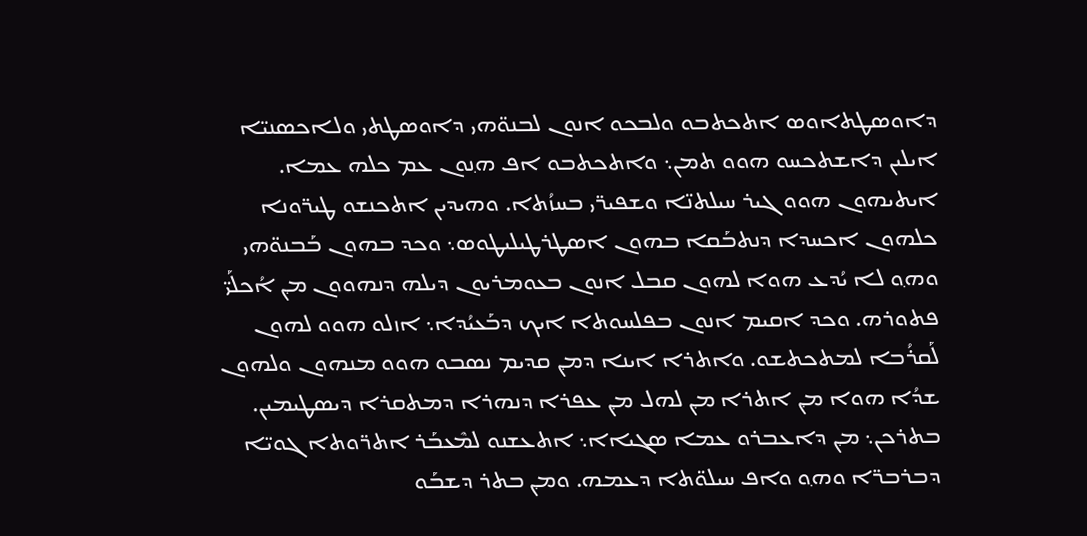ܕܐܘܣܛܬܐܘܣ ܐܬܟܬܒܘ ܘܠܒܟܘ ܐܢܘܢ ܠܒܢܘ̈ܗܝ ܕܐܘܣܛܬܝ ܘܠܐܟܣܢܝ̈ܐ ܐܝܠܝܢ ܕܐܫܬܟܚܘ ܗܘܘ ܬܡܢ܆ ܘܐܬܟܬܒܘ ܐܦ ܗ݂ܢܘܢ ܥܡ ܟܠܗ ܥܡܐ. ܐܝܬܝܗܘܢ ܗܘܘ ܓܝܪ ܚܝܠܬܢ̈ܐ ܘܫܦܝܪ̈ܝ ܒܚܙܳܬܐ. ܘܗܝܕܝܢ ܐܬܟܢܫܘ ܛܝܪ̈ܘܢܐ ܟܠܗܘܢ ܐܟܚܕܐ ܕܢܬܒܰܩܐ ܒܗܘܢ ܐܣܛܪܛܝܠܝܛܘܣ܆ ܘܟܕ ܒܗܘܢ ܒܰܒܢܘ̈ܗܝ ܘܗ݂ܘ ܠܐ ܝܳܕܥ ܗܘܐ ܠܗܘܢ ܩܒܠ ܐܢܘܢ ܒܥܘܡܪܝܘܢ ܕܝܠܗ ܕܢܗܘܘܢ ܡ݂ܢ ܐܳܟܠܰܝ̈ ܦܬܘܪܗ. ܘܟܕ ܐܩܝܡ ܐܢܘܢ ܒܦܠܚܘܬܐ ܐܝܟ ܕܒܰܥܝܳܕܐ܆ ܐܙܠܘ ܗܘܘ ܠܗܘܢ ܠܰܩܪܳܒܐ ܠܡܬܟܬܫܘ. ܘܐܬܪܐ ܐܝܢܐ ܕܡ݂ܢ ܩܕܝܡ ܢܣܒܘ ܗܘܘ ܡܢܗܘܢ ܘܠܗܘܢ ܫܕܳܐ ܗܘܐ ܡ݂ܢ ܐܬܪܐ ܡ݂ܢ ܠܗܠ ܡ݂ܢ ܥܦܪܐ ܕܢܗܪܐ ܕܡܬܩܪܐ ܕܝܣܛܝܡܝܢ. ܒܬܪܟܢ܆ ܡ݂ܢ ܕܐܥܒܪܘ ܥܡܐ ܣܓܝܐܐ܆ ܐܬܥܫܢܘ ܠܡܶܥܒܰܪ ܐܬܪ̈ܘܬܐ ܓܘܝ̈ܐ ܕܒܪܒܪ̈ܐ ܘܗ݂ܘ ܘܐܦ ܚܝܠܘ̈ܬܐ ܕܥܡܗ. ܘܡ݂ܢ ܒܬܪ ܕܫܒܰܘ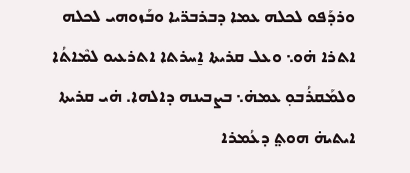ܘܪܕܰܦܘ ܠܟܠܗ ܥܡܐ ܕܒܪܒܪ̈ܝܐ ܘܒܰܙܘܗܝ ܠܟܠܗ ܐܬܪܐ ܗ̇ܘ܆ ܘܥܠ ܩܪܝܬܐ ܐ̱ܚܪܬܐ ܐܬܪܥܝܘ ܠܡܶܐܬܳܐ ܘܠܡܰܩܪܳܒܘ݂ ܥܡܗ̇܆ ܒܨܒܝܢܗ ܕܐܠܗܐ. ܗ̇ܝ ܩܪܝܬܐ ܐܝܬܝܗ̇ ܗܘܬ݀ ܕܥܳܡܪܐ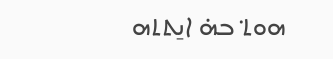ܗܘܬ݀ ܒܗ̇ ܐܢ̱ܬܬܗ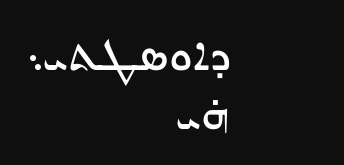ܕܐܘܣܛܬܝ܆ ܗ̇ܝ